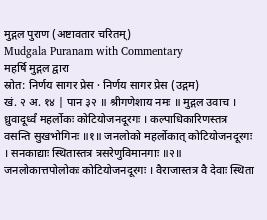मुद्गल पुराण (अष्टावतार चरितम्)
Mudgala Puranam with Commentary
महर्षि मुद्गल द्वारा
स्रोत: निर्णय सागर प्रेस · निर्णय सागर प्रेस (उद्गम)
खं. २ अ. १४ | पान ३२ ॥ श्रीगणेशाय नमः ॥ मुद्गल उवाच । ध्रुवादूर्ध्वं महर्लोकः कोटियोजनदूरगः । कल्पाधिकारिणस्तत्र वसन्ति सुखभोगिनः ॥१॥ जनलोको महर्लोकात् कोटियोजनदूरगः । सनकाद्याः स्थितास्तत्र त्रसरेणुविमानगाः ॥२॥ जनलोकात्तपोलोकः कोटियोजनदूरगः । वैराजास्तत्र वै देवाः स्थिता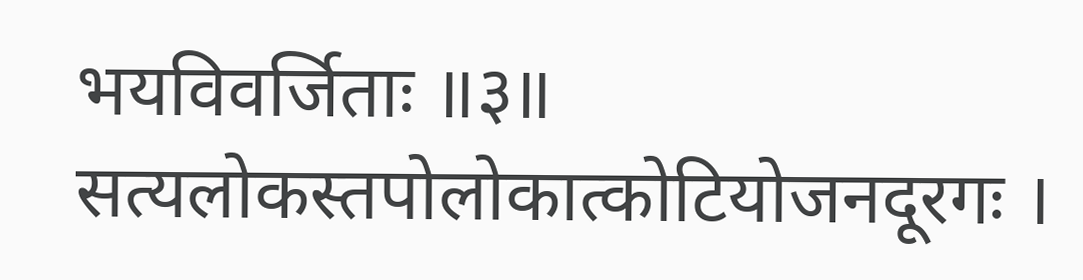भयविवर्जिताः ॥३॥ सत्यलोकस्तपोलोकात्कोटियोजनदूरगः ।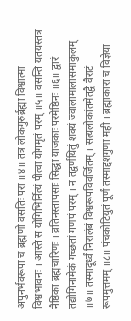अपुनर्भवरूपा च ब्रह्मणो वसतिः परा ॥४॥ तत्र लोकगुरुर्ब्रह्मा विश्वात्मा विश्वभावनः । आस्ते स योगिभिर्नित्यं पीत्वा योगमृतं परम् ॥५॥ वसन्ति यतयस्तत्र नैष्ठिका ब्रह्मचारिणः । व्रतिनस्तापसाः सिद्धा याजकाः परमेष्ठिनः ॥६॥ द्वारं तद्योगिनामेकं गच्छतां गणपं परम् । न तद्वर्णयितुं शक्यं ज्वालामालासमाकुलम् ॥७॥ तस्मादूर्ध्वं निरालंबं विश्वरूपविवर्जितम् । सत्यलोकांतमेतद्वै वैराटं रूपमुत्तमम् ॥८॥ पंचकोटियुतं पूर्णं तस्माद्दशगुणा मही । ब्रह्माकारा च विज्ञेया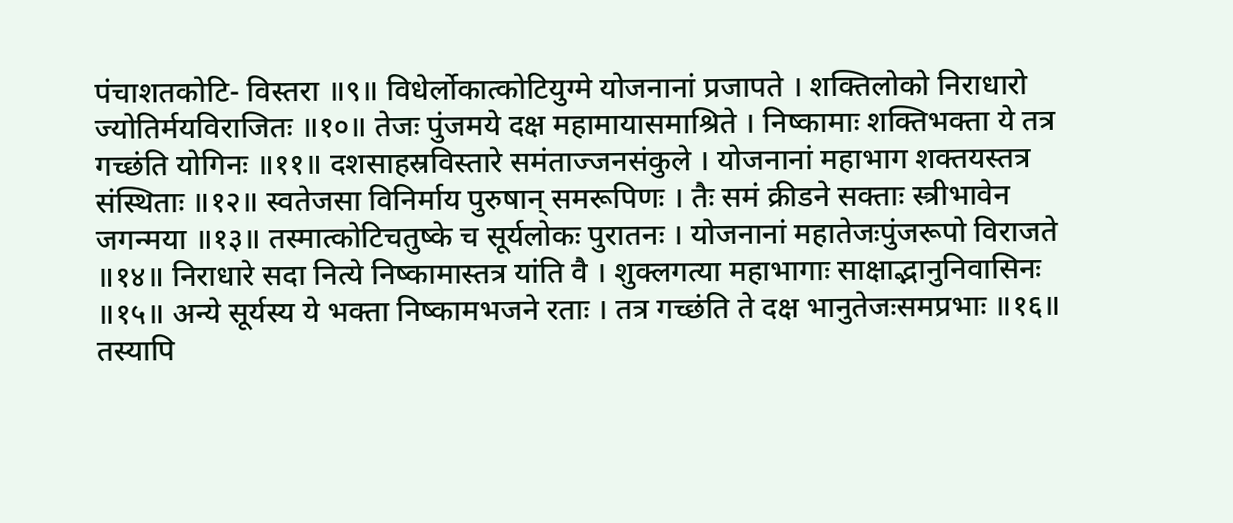पंचाशतकोटि- विस्तरा ॥९॥ विधेर्लोकात्कोटियुग्मे योजनानां प्रजापते । शक्तिलोको निराधारो ज्योतिर्मयविराजितः ॥१०॥ तेजः पुंजमये दक्ष महामायासमाश्रिते । निष्कामाः शक्तिभक्ता ये तत्र गच्छंति योगिनः ॥११॥ दशसाहस्रविस्तारे समंताज्जनसंकुले । योजनानां महाभाग शक्तयस्तत्र संस्थिताः ॥१२॥ स्वतेजसा विनिर्माय पुरुषान् समरूपिणः । तैः समं क्रीडने सक्ताः स्त्रीभावेन जगन्मया ॥१३॥ तस्मात्कोटिचतुष्के च सूर्यलोकः पुरातनः । योजनानां महातेजःपुंजरूपो विराजते ॥१४॥ निराधारे सदा नित्ये निष्कामास्तत्र यांति वै । शुक्लगत्या महाभागाः साक्षाद्भानुनिवासिनः ॥१५॥ अन्ये सूर्यस्य ये भक्ता निष्कामभजने रताः । तत्र गच्छंति ते दक्ष भानुतेजःसमप्रभाः ॥१६॥ तस्यापि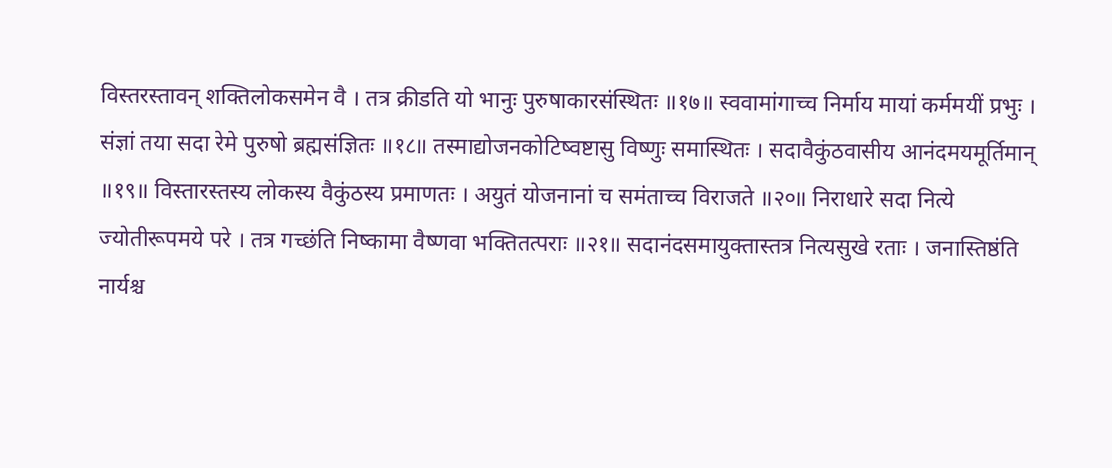विस्तरस्तावन् शक्तिलोकसमेन वै । तत्र क्रीडति यो भानुः पुरुषाकारसंस्थितः ॥१७॥ स्ववामांगाच्च निर्माय मायां कर्ममयीं प्रभुः । संज्ञां तया सदा रेमे पुरुषो ब्रह्मसंज्ञितः ॥१८॥ तस्माद्योजनकोटिष्वष्टासु विष्णुः समास्थितः । सदावैकुंठवासीय आनंदमयमूर्तिमान् ॥१९॥ विस्तारस्तस्य लोकस्य वैकुंठस्य प्रमाणतः । अयुतं योजनानां च समंताच्च विराजते ॥२०॥ निराधारे सदा नित्ये ज्योतीरूपमये परे । तत्र गच्छंति निष्कामा वैष्णवा भक्तितत्पराः ॥२१॥ सदानंदसमायुक्तास्तत्र नित्यसुखे रताः । जनास्तिष्ठंति नार्यश्च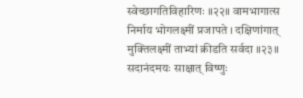स्वेच्छागतिविहारिणः ॥२२॥ वामभागात्स निर्माय भोगलक्ष्मीं प्रजापते । दक्षिणांगात् मुक्तिलक्ष्मीं ताभ्यां क्रीडति सर्वदा ॥२३॥ सदानंदमयः साक्षात् विष्णुः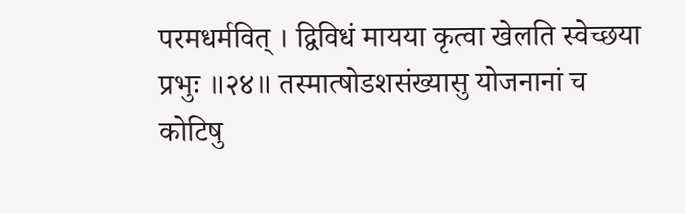परमधर्मवित् । द्विविधं मायया कृत्वा खेलति स्वेच्छया प्रभुः ॥२४॥ तस्मात्षोडशसंख्यासु योजनानां च कोटिषु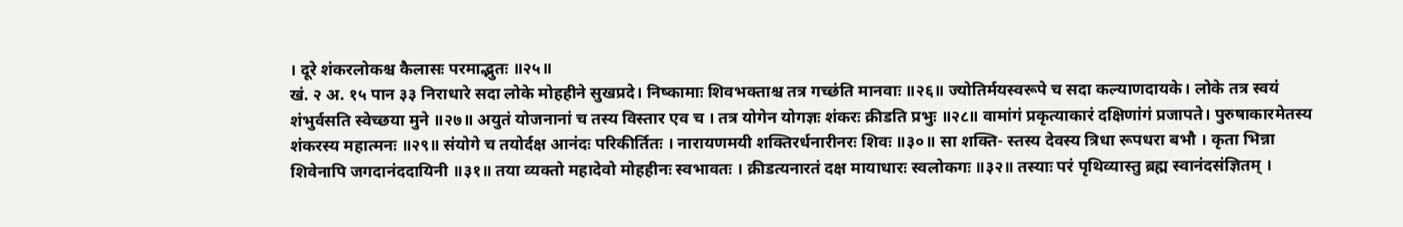। दूरे शंकरलोकश्च कैलासः परमाद्भुतः ॥२५॥
खं. २ अ. १५ पान ३३ निराधारे सदा लोके मोहहीने सुखप्रदे। निष्कामाः शिवभक्ताश्च तत्र गच्छंति मानवाः ॥२६॥ ज्योतिर्मयस्वरूपे च सदा कल्याणदायके। लोके तत्र स्वयं शंभुर्वसति स्वेच्छया मुने ॥२७॥ अयुतं योजनानां च तस्य विस्तार एव च । तत्र योगेन योगज्ञः शंकरः क्रीडति प्रभुः ॥२८॥ वामांगं प्रकृत्याकारं दक्षिणांगं प्रजापते। पुरुषाकारमेतस्य शंकरस्य महात्मनः ॥२९॥ संयोगे च तयोर्दक्ष आनंदः परिकीर्तितः । नारायणमयी शक्तिरर्धनारीनरः शिवः ॥३०॥ सा शक्ति- स्तस्य देवस्य त्रिधा रूपधरा बभौ । कृता भिन्ना शिवेनापि जगदानंददायिनी ॥३१॥ तया व्यक्तो महादेवो मोहहीनः स्वभावतः । क्रीडत्यनारतं दक्ष मायाधारः स्वलोकगः ॥३२॥ तस्याः परं पृथिव्यास्तु ब्रह्म स्वानंदसंज्ञितम् ।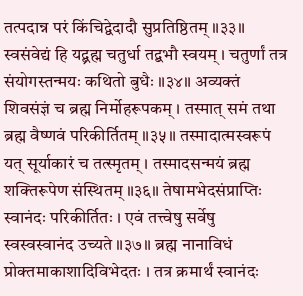तत्पदान्न परं किंचिद्वेदादौ सुप्रतिष्ठितम् ॥३३॥ स्वसंवेद्यं हि यद्ब्रह्म चतुर्धा तद्बभौ स्वयम् । चतुर्णां तत्र संयोगस्तन्मयः कथितो बुधैः ॥३४॥ अव्यक्तं शिवसंज्ञं च ब्रह्म निर्मोहरूपकम् । तस्मात् समं तथा ब्रह्म वैष्णवं परिकीर्तितम् ॥३५॥ तस्मादात्मस्वरूपं यत् सूर्याकारं च तत्स्मृतम् । तस्मादसन्मयं ब्रह्म शक्तिरूपेण संस्थितम् ॥३६॥ तेषामभेदसंप्राप्तिः स्वानंदः परिकीर्तितः । एवं तत्त्वेषु सर्वेषु स्वस्वस्वानंद उच्यते ॥३७॥ ब्रह्म नानाविधं प्रोक्तमाकाशादिविभेदतः । तत्र क्रमार्थं स्वानंदः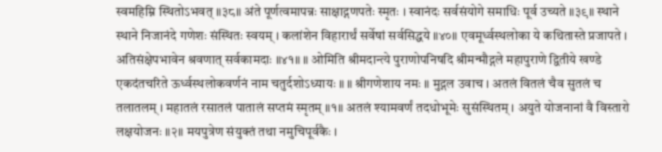स्वमहिम्नि स्थितोऽभवत् ॥३८॥ अंते पूर्णत्वमापन्नः साक्षाद्गणपतेः स्मृतः । स्वानंदः सर्वसंयोगे समाधिः पूर्व उच्यते ॥३९॥ स्थाने स्थाने निजानंदे गणेशः संस्थितः स्वयम् । कलांशेन विहारार्थं सर्वेषां सर्वसिद्धये ॥४०॥ एवमूर्ध्वस्थलोका ये कथितास्ते प्रजापते । अतिसंक्षेपभावेन श्रवणात् सर्वकामदाः ॥४१॥ ॥ ओमिति श्रीमदान्त्ये पुराणोपनिषदि श्रीमन्मौद्गले महापुराणे द्वितीये खण्डे एकदंतचरिते ऊर्ध्वस्थलोकवर्णनं नाम चतुर्दशोऽध्यायः ॥ ॥ श्रीगणेशाय नमः ॥ मुद्गल उवाच । अतलं वितलं चैव सुतलं च तलातलम् । महातलं रसातलं पातालं सप्तमं स्मृतम् ॥१॥ अतलं श्यामवर्णं तदधोभूमेः सुसंस्थितम् । अयुते योजनानां वै विस्तारो लक्षयोजनः ॥२॥ मयपुत्रेण संयुक्तं तथा नमुचिपूर्वकैः ।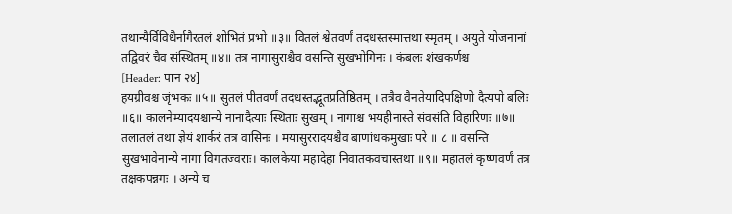तथान्यैर्विविधैर्नागैरतलं शोभितं प्रभो ॥३॥ वितलं श्वेतवर्णं तदधस्तस्मात्तथा स्मृतम् । अयुते योजनानां तद्विवरं चैव संस्थितम् ॥४॥ तत्र नागासुराश्चैव वसन्ति सुखभोगिनः । कंबलः शंखकर्णश्च
[Header: पान २४]
हयग्रीवश्च जृंभकः ॥५॥ सुतलं पीतवर्णं तदधस्तद्भूतप्रतिष्ठितम् । तत्रैव वैनतेयादिपक्षिणो दैत्यपो बलिः ॥६॥ कालनेम्यादयश्चान्ये नानादैत्याः स्थिताः सुखम् । नागाश्च भयहीनास्ते संवसंति विहारिणः ॥७॥ तलातलं तथा ज्ञेयं शार्करं तत्र वासिनः । मयासुररादयश्चैव बाणांधकमुखाः परे ॥ ८ ॥ वसन्ति सुखभावेनान्ये नागा विगतज्वराः। कालकेया महादेहा निवातकवचास्तथा ॥९॥ महातलं कृष्णवर्णं तत्र तक्षकपन्नगः । अन्ये च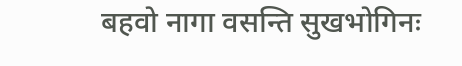बहवो नागा वसन्ति सुखभोगिनः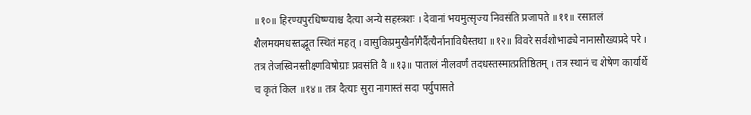॥१०॥ हिरण्यपुरधिष्ण्याश्च दैत्या अन्ये सहस्त्रशः । देवानां भयमुत्सृज्य निवसंति प्रजापते ॥११॥ रसातलं शैलमयमधस्तद्भूत स्थितं महत् । वासुकिप्रमुखैर्नागैर्दैत्यैर्नानाविधैस्तथा ॥१२॥ विवरे सर्वशोभाढ्ये नानासौख्यप्रदे परे । तत्र तेजस्विनस्तीक्ष्णविषोग्राः प्रवसंति वै ॥१३॥ पातालं नीलवर्णं तदधस्तस्मात्प्रतिष्ठितम् । तत्र स्थानं च शेषेण कार्यार्थे च कृतं किल ॥१४॥ तत्र दैत्याः सुरा नागास्तं सदा पर्युपासते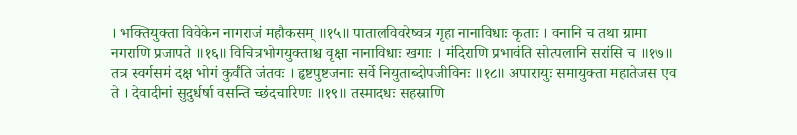। भक्तियुक्ता विवेकेन नागराजं महौकसम् ॥१५॥ पातालविवरेष्वत्र गृहा नानाविधाः कृताः । वनानि च तथा ग्रामा नगराणि प्रजापते ॥१६॥ विचित्रभोगयुक्ताश्च वृक्षा नानाविधाः खगाः । मंदिराणि प्रभावंति सोत्पलानि सरांसि च ॥१७॥ तत्र स्वर्गसमं दक्ष भोगं कुर्वंति जंतवः । हृष्टपुष्टजनाः सर्वे नियुताब्दोपजीविनः ॥१८॥ अपारायुः समायुक्ता महातेजस एव ते । देवादीनां सुदुर्धर्षा वसन्ति च्छंदचारिणः ॥१९॥ तस्मादधः सहस्राणि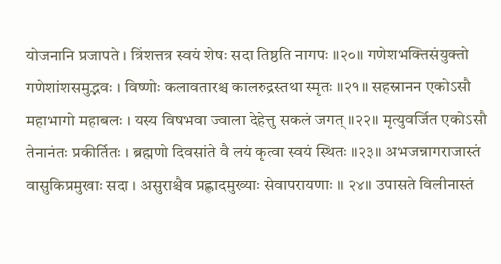योजनानि प्रजापते । त्रिंशत्तत्र स्वयं शेषः सदा तिष्ठति नागपः ॥२०॥ गणेशभक्तिसंयुक्तो गणेशांशसमुद्भवः । विष्णोः कलावतारश्च कालरुद्रस्तथा स्मृतः ॥२१॥ सहस्रानन एकोऽसौ महाभागो महाबलः । यस्य विषभवा ज्वाला देहेत्तु सकलं जगत् ॥२२॥ मृत्युवर्जित एकोऽसौ तेनानंतः प्रकीर्तितः । ब्रह्मणो दिवसांते वै लयं कृत्वा स्वयं स्थितः ॥२३॥ अभजन्नागराजास्तं वासुकिप्रमुखाः सदा । असुराश्चैव प्रह्लादमुख्याः सेवापरायणाः ॥ २४॥ उपासते विलीनास्तं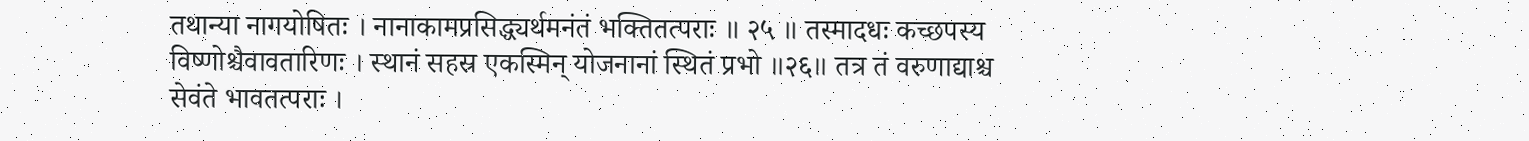तथान्या नागयोषितः । नानाकामप्रसिद्ध्यर्थमनंतं भक्तितत्पराः ॥ २५ ॥ तस्मादधः कच्छपस्य विष्णोश्चैवावतारिणः । स्थानं सहस्र एकस्मिन् योजनानां स्थितं प्रभो ॥२६॥ तत्र तं वरुणाद्याश्च सेवंते भावतत्पराः ।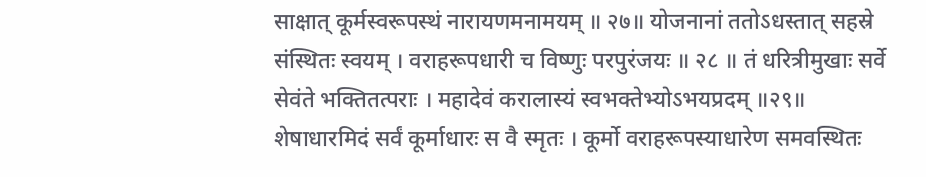साक्षात् कूर्मस्वरूपस्थं नारायणमनामयम् ॥ २७॥ योजनानां ततोऽधस्तात् सहस्रे संस्थितः स्वयम् । वराहरूपधारी च विष्णुः परपुरंजयः ॥ २८ ॥ तं धरित्रीमुखाः सर्वे सेवंते भक्तितत्पराः । महादेवं करालास्यं स्वभक्तेभ्योऽभयप्रदम् ॥२९॥ शेषाधारमिदं सर्वं कूर्माधारः स वै स्मृतः । कूर्मो वराहरूपस्याधारेण समवस्थितः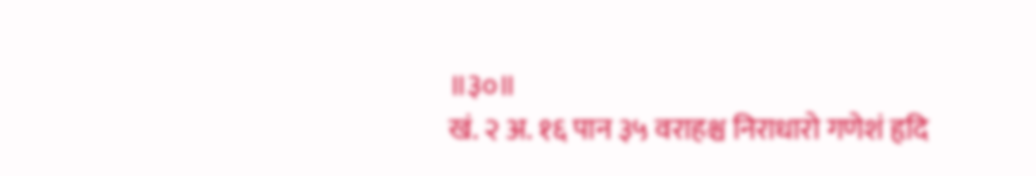॥३०॥
खं. २ अ. १६ पान ३५ वराहश्च निराधारो गणेशं हृदि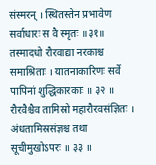संस्मरन् । स्थितस्तेन प्रभावेण सर्वाधारः स वै स्मृतः ॥३१॥ तस्मादधो रौरवाद्या नरकाश्च समाश्रिताः । यातनाकारिणः सर्वे पापिनां शुद्धिकारकाः ॥ ३२ ॥ रौरवैश्चैव तामिस्रो महारौरवसंज्ञितः । अंधतामिस्रसंज्ञश्च तथा सूचीमुखोऽपरः ॥ ३३ ॥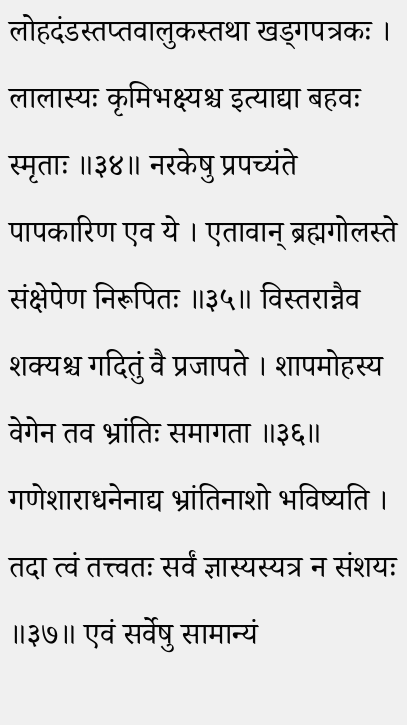लोहदंडस्तप्तवालुकस्तथा खड्गपत्रकः । लालास्यः कृमिभक्ष्यश्च इत्याद्या बहवः स्मृताः ॥३४॥ नरकेषु प्रपच्यंते पापकारिण एव ये । एतावान् ब्रह्मगोलस्ते संक्षेपेण निरूपितः ॥३५॥ विस्तरान्नैव शक्यश्च गदितुं वै प्रजापते । शापमोहस्य वेगेन तव भ्रांतिः समागता ॥३६॥ गणेशाराधनेनाद्य भ्रांतिनाशो भविष्यति । तदा त्वं तत्त्वतः सर्वं ज्ञास्यस्यत्र न संशयः ॥३७॥ एवं सर्वेषु सामान्यं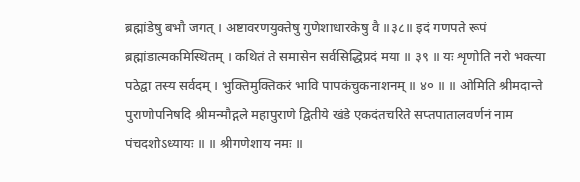ब्रह्मांडेषु बभौ जगत् । अष्टावरणयुक्तेषु गुणेशाधारकेषु वै ॥३८॥ इदं गणपते रूपं ब्रह्मांडात्मकमिस्थितम् । कथितं ते समासेन सर्वसिद्धिप्रदं मया ॥ ३९ ॥ यः शृणोति नरो भक्त्या पठेद्वा तस्य सर्वदम् । भुक्तिमुक्तिकरं भावि पापकंचुकनाशनम् ॥ ४० ॥ ॥ ओमिति श्रीमदान्ते पुराणोपनिषदि श्रीमन्मौद्गले महापुराणे द्वितीये खंडे एकदंतचरिते सप्तपातालवर्णनं नाम पंचदशोऽध्यायः ॥ ॥ श्रीगणेशाय नमः ॥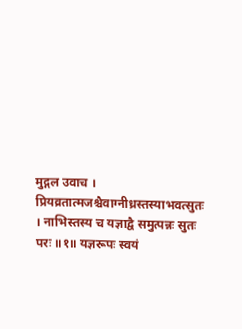मुद्गल उवाच । प्रियव्रतात्मजश्चैवाग्नीध्रस्तस्याभवत्सुतः । नाभिस्तस्य च यज्ञाद्वै समुत्पन्नः सुतः परः ॥१॥ यज्ञरूपः स्वयं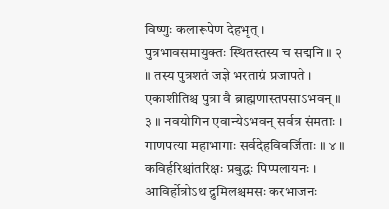विष्णुः कलारूपेण देहभृत् । पुत्रभावसमायुक्तः स्थितस्तस्य च सद्मनि ॥ २ ॥ तस्य पुत्रशतं जज्ञे भरताग्रं प्रजापते । एकाशीतिश्च पुत्रा वै ब्राह्मणास्तपसाऽभवन् ॥ ३ ॥ नवयोगिन एवान्येऽभवन् सर्वत्र संमताः । गाणपत्या महाभागाः सर्वदेहविवर्जिताः ॥ ४ ॥ कविर्हरिश्चांतरिक्षः प्रबुद्धः पिप्पलायनः । आविर्होत्रोऽथ द्रुमिलश्चमसः करभाजनः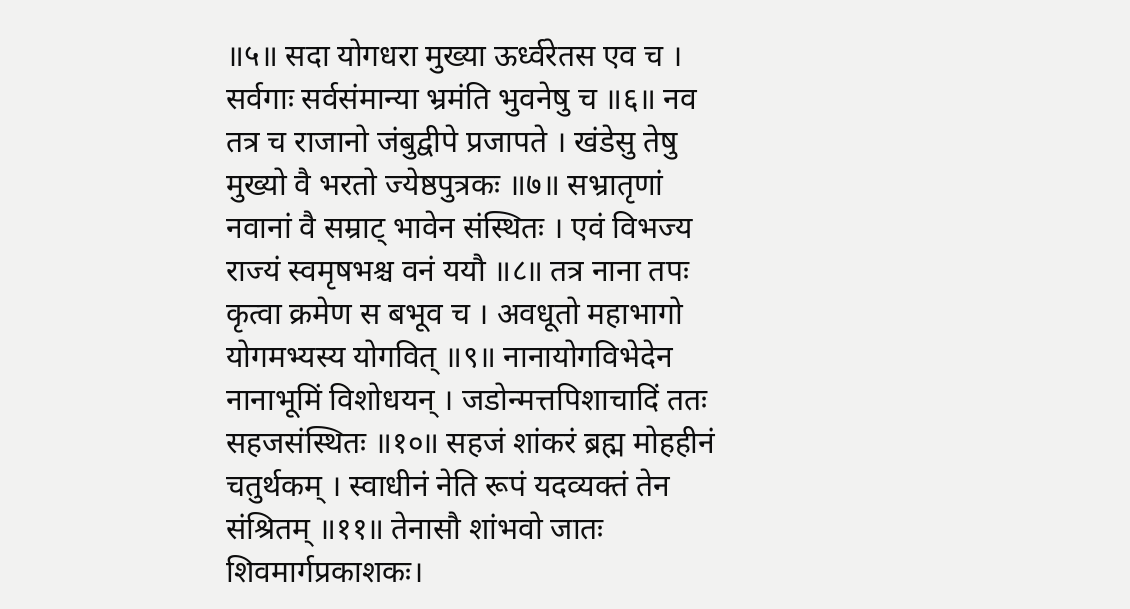॥५॥ सदा योगधरा मुख्या ऊर्ध्वरेतस एव च । सर्वगाः सर्वसंमान्या भ्रमंति भुवनेषु च ॥६॥ नव तत्र च राजानो जंबुद्वीपे प्रजापते । खंडेसु तेषु मुख्यो वै भरतो ज्येष्ठपुत्रकः ॥७॥ सभ्रातृणां नवानां वै सम्राट् भावेन संस्थितः । एवं विभज्य राज्यं स्वमृषभश्च वनं ययौ ॥८॥ तत्र नाना तपः कृत्वा क्रमेण स बभूव च । अवधूतो महाभागो योगमभ्यस्य योगवित् ॥९॥ नानायोगविभेदेन नानाभूमिं विशोधयन् । जडोन्मत्तपिशाचादिं ततः सहजसंस्थितः ॥१०॥ सहजं शांकरं ब्रह्म मोहहीनं चतुर्थकम् । स्वाधीनं नेति रूपं यदव्यक्तं तेन संश्रितम् ॥११॥ तेनासौ शांभवो जातः
शिवमार्गप्रकाशकः।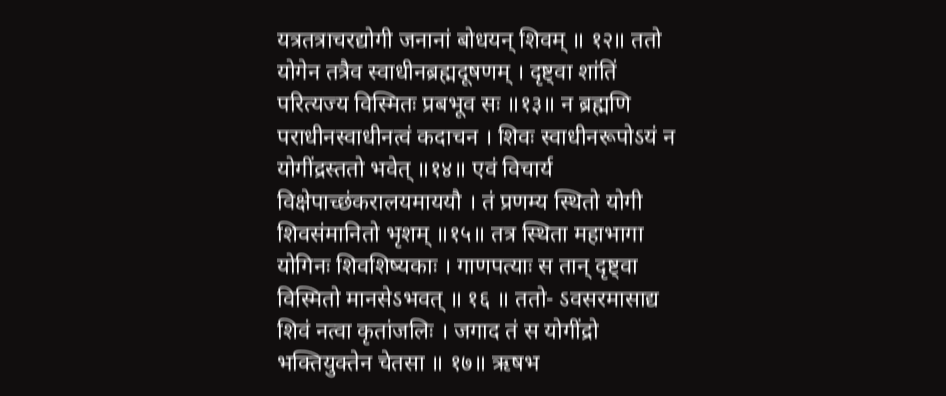यत्रतत्राचरद्योगी जनानां बोधयन् शिवम् ॥ १२॥ ततो योगेन तत्रैव स्वाधीनब्रह्मदूषणम् । दृष्ट्वा शांतिं परित्यज्य विस्मितः प्रबभूव सः ॥१३॥ न ब्रह्मणि पराधीनस्वाधीनत्वं कदाचन । शिवः स्वाधीनरूपोऽयं न योगींद्रस्ततो भवेत् ॥१४॥ एवं विचार्य विक्षेपाच्छंकरालयमाययौ । तं प्रणम्य स्थितो योगी शिवसंमानितो भृशम् ॥१५॥ तत्र स्थिता महाभागा योगिनः शिवशिष्यकाः । गाणपत्याः स तान् दृष्ट्वा विस्मितो मानसेऽभवत् ॥ १६ ॥ ततो- ऽवसरमासाद्य शिवं नत्वा कृतांजलिः । जगाद तं स योगींद्रो भक्तियुक्तेन चेतसा ॥ १७॥ ऋषभ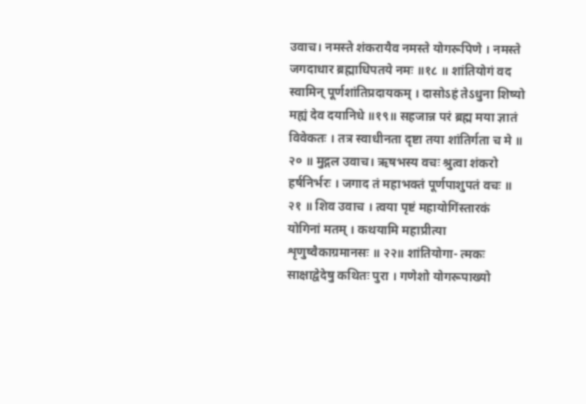उवाच। नमस्ते शंकरायैव नमस्ते योगरूपिणे । नमस्ते जगदाधार ब्रह्माधिपतये नमः ॥१८ ॥ शांतियोगं वद स्वामिन् पूर्णशांतिप्रदायकम् । दासोऽहं तेऽधुना शिष्यो मह्यं देव दयानिधे ॥१९॥ सहजान्न परं ब्रह्म मया ज्ञातं विवेकतः । तत्र स्वाधीनता दृष्टा तया शांतिर्गता च मे ॥ २० ॥ मुद्गल उवाच। ऋषभस्य वचः श्रुत्वा शंकरो हर्षनिर्भरः । जगाद तं महाभक्तं पूर्णपाशुपतं वचः ॥ २१ ॥ शिव उवाच । त्वया पृष्टं महायोगिंस्तारकं योगिनां मतम् । कथयामि महाप्रीत्या शृणुष्वैकाग्रमानसः ॥ २२॥ शांतियोगा- त्मकः साक्षाद्वेदेषु कथितः पुरा । गणेशो योगरूपाख्यो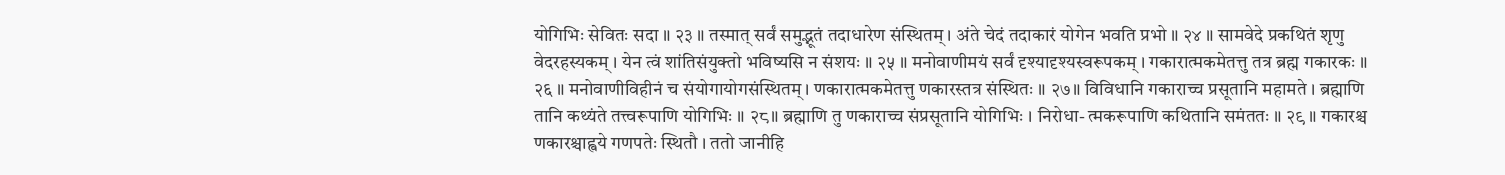योगिभिः सेवितः सदा ॥ २३ ॥ तस्मात् सर्वं समुद्भूतं तदाधारेण संस्थितम् । अंते चेदं तदाकारं योगेन भवति प्रभो ॥ २४ ॥ सामवेदे प्रकथितं शृणु वेदरहस्यकम् । येन त्वं शांतिसंयुक्तो भविष्यसि न संशयः ॥ २५ ॥ मनोवाणीमयं सर्वं दृश्यादृश्यस्वरूपकम् । गकारात्मकमेतत्तु तत्र ब्रह्म गकारकः ॥ २६ ॥ मनोवाणीविहीनं च संयोगायोगसंस्थितम् । णकारात्मकमेतत्तु णकारस्तत्र संस्थितः ॥ २७॥ विविधानि गकाराच्च प्रसूतानि महामते । ब्रह्माणि तानि कथ्यंते तत्त्वरूपाणि योगिभिः ॥ २८॥ ब्रह्माणि तु णकाराच्च संप्रसूतानि योगिभिः । निरोधा- त्मकरूपाणि कथितानि समंततः ॥ २९ ॥ गकारश्च णकारश्चाह्वये गणपतेः स्थितौ । ततो जानीहि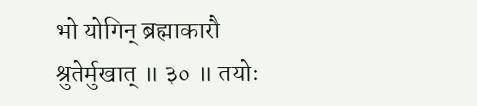भो योगिन् ब्रह्माकारौ श्रुतेर्मुखात् ॥ ३० ॥ तयोः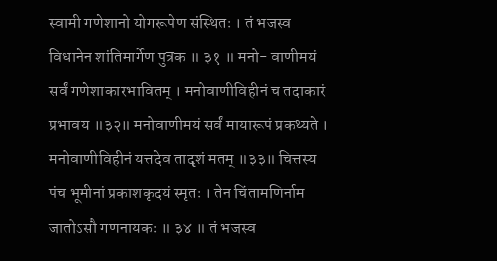स्वामी गणेशानो योगरूपेण संस्थितः । तं भजस्व विधानेन शांतिमार्गेण पुत्रक ॥ ३१ ॥ मनो- वाणीमयं सर्वं गणेशाकारभावितम् । मनोवाणीविहीनं च तदाकारं प्रभावय ॥३२॥ मनोवाणीमयं सर्वं मायारूपं प्रकथ्यते । मनोवाणीविहीनं यत्तदेव तादृशं मतम् ॥३३॥ चित्तस्य पंच भूमीनां प्रकाशकृदयं स्मृतः । तेन चिंतामणिर्नाम जातोऽसौ गणनायकः ॥ ३४ ॥ तं भजस्व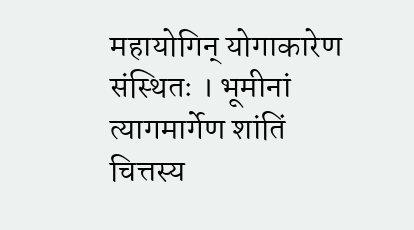महायोगिन् योगाकारेण संस्थितः । भूमीनां त्यागमार्गेण शांतिं चित्तस्य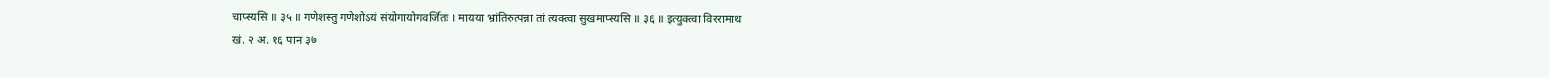चाप्स्यसि ॥ ३५ ॥ गणेशस्तु गणेशोऽयं संयोगायोगवर्जितः । मायया भ्रांतिरुत्पन्ना तां त्यक्त्वा सुखमाप्स्यसि ॥ ३६ ॥ इत्युक्त्वा विररामाथ
खं. २ अ. १६ पान ३७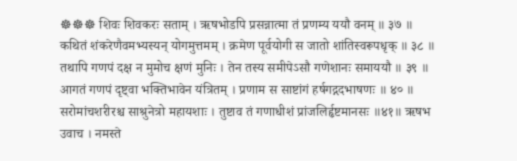☸☸☸ शिवः शिवकरः सताम् । ऋषभोडपि प्रसन्नात्मा तं प्रणम्य ययौ वनम् ॥ ३७ ॥ कथितं शंकरेणैवमभ्यस्यन् योगमुत्तमम् । क्रमेण पूर्वयोगी स जातो शांतिस्वरूपधृक् ॥ ३८ ॥ तथापि गणपं दक्ष न मुमोच क्षणं मुनिः । तेन तस्य समीपेऽसौ गणेशानः समाययौ ॥ ३९ ॥ आगतं गणपं दृष्ट्वा भक्तिभावेन यंत्रितम् । प्रणाम स साष्टांगं हर्षगद्गदभाषणः ॥ ४० ॥ सरोमांचशरीरश्च साश्रुनेत्रो महायशाः । तुष्टाव तं गणाधीशं प्रांजलिर्हृष्टमानसः ॥४१॥ ऋषभ उवाच । नमस्ते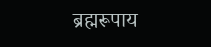ब्रह्मरूपाय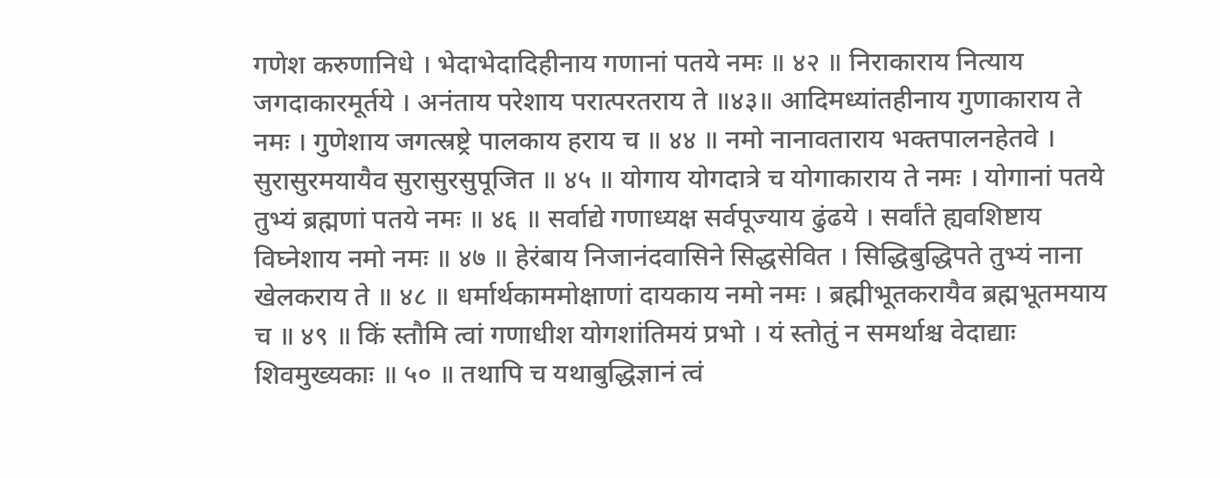गणेश करुणानिधे । भेदाभेदादिहीनाय गणानां पतये नमः ॥ ४२ ॥ निराकाराय नित्याय जगदाकारमूर्तये । अनंताय परेशाय परात्परतराय ते ॥४३॥ आदिमध्यांतहीनाय गुणाकाराय ते नमः । गुणेशाय जगत्स्रष्ट्रे पालकाय हराय च ॥ ४४ ॥ नमो नानावताराय भक्तपालनहेतवे । सुरासुरमयायैव सुरासुरसुपूजित ॥ ४५ ॥ योगाय योगदात्रे च योगाकाराय ते नमः । योगानां पतये तुभ्यं ब्रह्मणां पतये नमः ॥ ४६ ॥ सर्वाद्ये गणाध्यक्ष सर्वपूज्याय ढुंढये । सर्वांते ह्यवशिष्टाय विघ्नेशाय नमो नमः ॥ ४७ ॥ हेरंबाय निजानंदवासिने सिद्धसेवित । सिद्धिबुद्धिपते तुभ्यं नाना खेलकराय ते ॥ ४८ ॥ धर्मार्थकाममोक्षाणां दायकाय नमो नमः । ब्रह्मीभूतकरायैव ब्रह्मभूतमयाय च ॥ ४९ ॥ किं स्तौमि त्वां गणाधीश योगशांतिमयं प्रभो । यं स्तोतुं न समर्थाश्च वेदाद्याः शिवमुख्यकाः ॥ ५० ॥ तथापि च यथाबुद्धिज्ञानं त्वं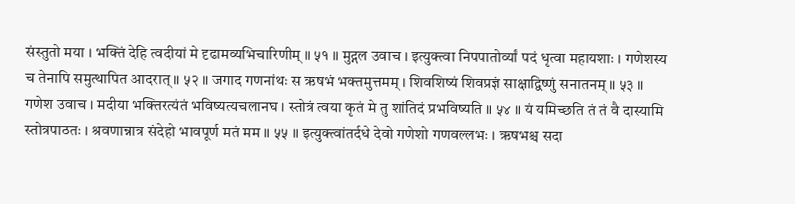संस्तुतो मया । भक्तिं देहि त्वदीयां मे दृढामव्यभिचारिणीम् ॥ ५१ ॥ मुद्गल उवाच । इत्युक्त्वा निपपातोर्व्यां पदं धृत्वा महायशाः । गणेशस्य च तेनापि समुत्थापित आदरात् ॥ ५२ ॥ जगाद गणनांथः स ऋषभं भक्तमुत्तमम् । शिवशिष्यं शिवप्रज्ञं साक्षाद्विष्णुं सनातनम् ॥ ५३ ॥ गणेश उवाच । मदीया भक्तिरत्यंतं भविष्यत्यचलानघ । स्तोत्रं त्वया कृतं मे तु शांतिदं प्रभविष्यति ॥ ५४ ॥ यं यमिच्छति तं तं वै दास्यामि स्तोत्रपाठतः । श्रवणान्नात्र संदेहो भावपूर्ण मतं मम ॥ ५५ ॥ इत्युक्त्वांतर्दधे देवो गणेशो गणवल्लभः । ऋषभश्च सदा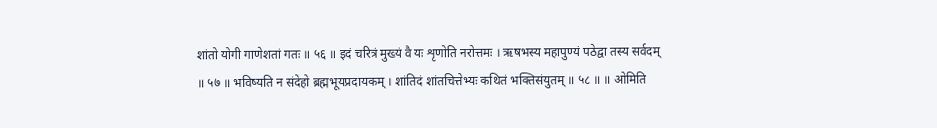शांतो योगी गाणेशतां गतः ॥ ५६ ॥ इदं चरित्रं मुख्यं वै यः शृणोति नरोत्तमः । ऋषभस्य महापुण्यं पठेद्वा तस्य सर्वदम् ॥ ५७ ॥ भविष्यति न संदेहो ब्रह्मभूयप्रदायकम् । शांतिदं शांतचित्तेभ्यः कथितं भक्तिसंयुतम् ॥ ५८ ॥ ॥ ओमिति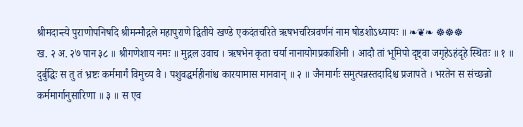श्रीमदान्त्ये पुराणोपनिषदि श्रीमन्मौद्गले महापुराणे द्वितीये खण्डे एकदंतचरिते ऋषभचरित्रवर्णनं नाम षोडशोऽध्यायः ॥ ❧❦❧ ☸☸☸
ख. २ अ. २७ पान ३८ ॥ श्रीगणेशाय नमः ॥ मुद्गल उवाच । ऋषभेन कृता चर्या नानायोगप्रकाशिनी । आदौ तां भूमिपो दृष्ट्वा जगृहेऽहंदृहे स्थितः ॥ १ ॥ दुर्बुद्धिः स तु तं भ्रष्टः कर्ममार्गं विमुच्य वै । पशुवद्धर्महीनांश्च कारयामास मानवान् ॥ २ ॥ जैनमार्गः समुत्पन्नस्तदादिश्च प्रजापते । भरतेन स संच्छन्नो कर्ममार्गानुसारिणा ॥ ३ ॥ स एव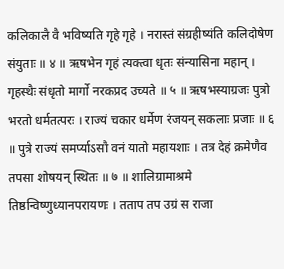कलिकालै वै भविष्यति गृहे गृहे । नरास्तं संग्रहीष्यंति कलिदोषेण संयुताः ॥ ४ ॥ ऋषभेन गृहं त्यक्त्वा धृतः संन्यासिना महान् । गृहस्थैः संधृतो मार्गो नरकप्रद उच्यते ॥ ५ ॥ ऋषभस्याग्रजः पुत्रो भरतो धर्मतत्परः । राज्यं चकार धर्मेण रंजयन् सकलाः प्रजाः ॥ ६ ॥ पुत्रे राज्यं समर्प्याऽसौ वनं यातो महायशाः । तत्र देहं क्रमेणैव तपसा शोषयन् स्थितः ॥ ७ ॥ शालिग्रामाश्रमे तिष्ठन्विष्णुध्यानपरायणः । तताप तप उग्रं स राजा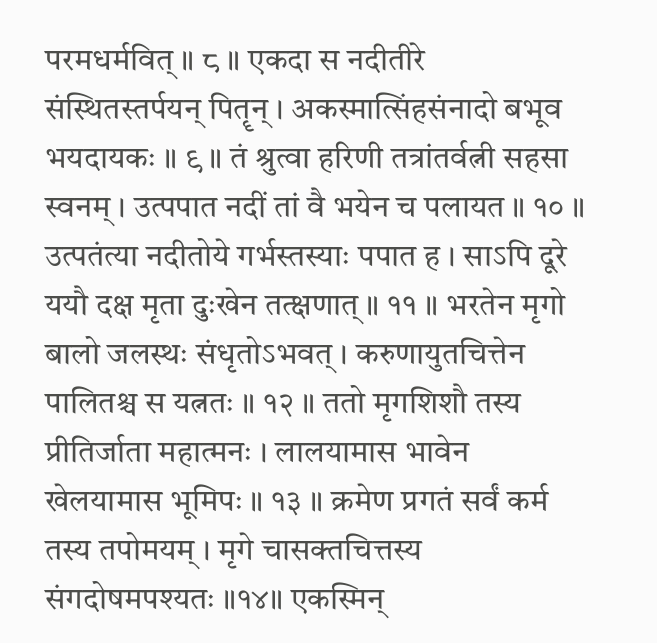परमधर्मवित् ॥ ८ ॥ एकदा स नदीतीरे संस्थितस्तर्पयन् पितॄन् । अकस्मात्सिंहसंनादो बभूव भयदायकः ॥ ९ ॥ तं श्रुत्वा हरिणी तत्रांतर्वत्नी सहसा स्वनम् । उत्पपात नदीं तां वै भयेन च पलायत ॥ १० ॥ उत्पतंत्या नदीतोये गर्भस्तस्याः पपात ह । साऽपि दूरे ययौ दक्ष मृता दुःखेन तत्क्षणात् ॥ ११ ॥ भरतेन मृगो बालो जलस्थः संधृतोऽभवत् । करुणायुतचित्तेन पालितश्च स यत्नतः ॥ १२ ॥ ततो मृगशिशौ तस्य प्रीतिर्जाता महात्मनः । लालयामास भावेन खेलयामास भूमिपः ॥ १३ ॥ क्रमेण प्रगतं सर्वं कर्म तस्य तपोमयम् । मृगे चासक्तचित्तस्य संगदोषमपश्यतः ॥१४॥ एकस्मिन्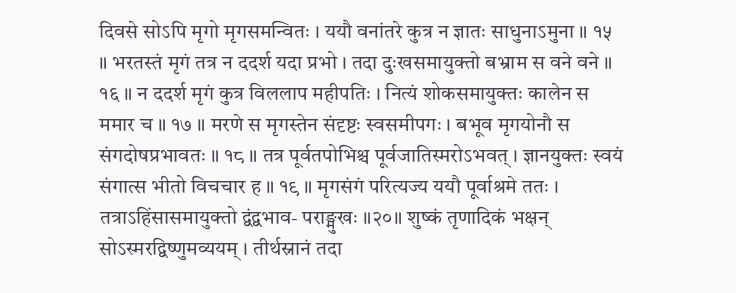दिवसे सोऽपि मृगो मृगसमन्वितः । ययौ वनांतरे कुत्र न ज्ञातः साधुनाऽमुना ॥ १५ ॥ भरतस्तं मृगं तत्र न ददर्श यदा प्रभो । तदा दुःखसमायुक्तो बभ्राम स वने वने ॥ १६ ॥ न ददर्श मृगं कुत्र विललाप महीपतिः । नित्यं शोकसमायुक्तः कालेन स ममार च ॥ १७ ॥ मरणे स मृगस्तेन संदृष्टः स्वसमीपगः । बभूव मृगयोनौ स संगदोषप्रभावतः ॥ १८ ॥ तत्र पूर्वतपोभिश्च पूर्वजातिस्मरोऽभवत् । ज्ञानयुक्तः स्वयं संगात्स भीतो विचचार ह ॥ १९ ॥ मृगसंगं परित्यज्य ययौ पूर्वाश्रमे ततः । तत्राऽहिंसासमायुक्तो द्वंद्वभाव- पराङ्मुखः ॥२०॥ शुष्कं तृणादिकं भक्षन् सोऽस्मरद्विष्णुमव्ययम् । तीर्थस्नानं तदा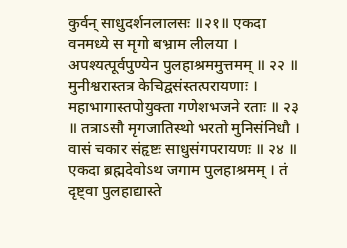कुर्वन् साधुदर्शनलालसः ॥२१॥ एकदा वनमध्ये स मृगो बभ्राम लीलया । अपश्यत्पूर्वपुण्येन पुलहाश्रममुत्तमम् ॥ २२ ॥ मुनीश्वरास्तत्र केचिद्वसंस्तत्परायणाः । महाभागास्तपोयुक्ता गणेशभजने रताः ॥ २३ ॥ तत्राऽसौ मृगजातिस्थो भरतो मुनिसंनिधौ । वासं चकार संहृष्टः साधुसंगपरायणः ॥ २४ ॥ एकदा ब्रह्मदेवोऽथ जगाम पुलहाश्रमम् । तं दृष्ट्वा पुलहाद्यास्ते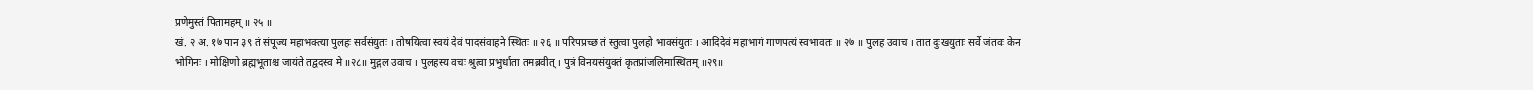प्रणेमुस्तं पितामहम् ॥ २५ ॥
खं. २ अ. १७ पान ३९ तं संपूज्य महाभक्त्या पुलहः सर्वसंयुतः । तोषयित्वा स्वयं देवं पादसंवाहने स्थितः ॥ २६ ॥ परिपप्रच्छ तं स्तुत्वा पुलहो भावसंयुतः । आदिदेवं महाभागं गाणपत्यं स्वभावतः ॥ २७ ॥ पुलह उवाच । तात दुःखयुताः सर्वे जंतवः केन भोगिनः । मोक्षिणो ब्रह्मभूताश्च जायंते तद्वदस्व मे ॥२८॥ मुद्गल उवाच । पुलहस्य वचः श्रुत्वा प्रभुर्धाता तमब्रवीत् । पुत्रं विनयसंयुक्तं कृतप्रांजलिमास्थितम् ॥२९॥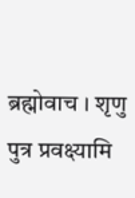ब्रह्मोवाच । शृणु पुत्र प्रवक्ष्यामि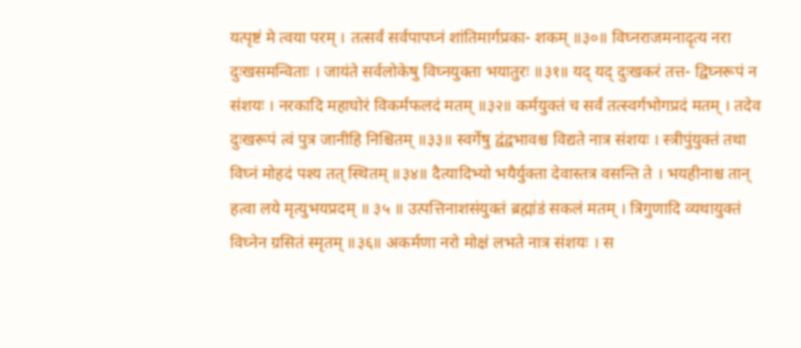यत्पृष्टं मे त्वया परम् । तत्सर्वं सर्वपापघ्नं शांतिमार्गप्रका- शकम् ॥३०॥ विघ्नराजमनादृत्य नरा दुःखसमन्विताः । जायंते सर्वलोकेषु विघ्नयुक्ता भयातुरः ॥३१॥ यद् यद् दुःखकरं तत्त- द्विघ्नरूपं न संशयः । नरकादि महाघोरं विकर्मफलदं मतम् ॥३२॥ कर्मयुक्तं च सर्वं तत्स्वर्गभोगप्रदं मतम् । तदेव दुःखरूपं त्वं पुत्र जानीहि निश्चितम् ॥३३॥ स्वर्गेषु द्वंद्वभावश्च विद्यते नात्र संशयः । स्त्रीपुंयुक्तं तथा विघ्नं मोहदं पश्य तत् स्थितम् ॥३४॥ दैत्यादिभ्यो भयैर्युक्ता देवास्तत्र वसन्ति ते । भयहीनाश्च तान् हत्वा लये मृत्युभयप्रदम् ॥ ३५ ॥ उत्पत्तिनाशसंयुक्तं ब्रह्मांडं सकलं मतम् । त्रिगुणादि व्यथायुक्तं विघ्नेन ग्रसितं स्मृतम् ॥३६॥ अकर्मणा नरो मोक्षं लभते नात्र संशयः । स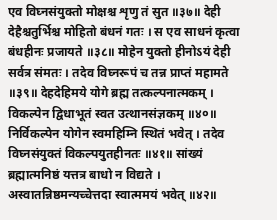एव विघ्नसंयुक्तो मोक्षश्च शृणु तं सुत ॥३७॥ देही देहैश्चतुर्भिश्च मोहितो बंधनं गतः । स एव साधनं कृत्वा बंधहीनः प्रजायते ॥३८॥ मोहेन युक्तो हीनोऽयं देही सर्वत्र संमतः । तदेव विघ्नरूपं च तन्न प्राप्तं महामते ॥३९॥ देहदेहिमये योगे ब्रह्म तत्कल्पनात्मकम् । विकल्पेन द्विधाभूतं स्वत उत्थानसंज्ञकम् ॥४०॥ निर्विकल्पेन योगेन स्वमहिम्नि स्थितं भवेत् । तदेव विघ्नसंयुक्तं विकल्पयुतहीनतः ॥४१॥ सांख्यं ब्रह्मात्मनिष्ठं यत्तत्र बाधो न विद्यते । अस्वातन्निष्ठमन्यच्चेत्तदा स्वात्ममयं भवेत् ॥४२॥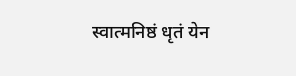स्वात्मनिष्ठं धृतं येन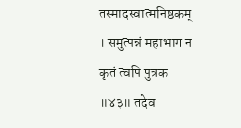तस्मादस्वात्मनिष्ठकम् । समुत्पन्नं महाभाग न कृतं त्वपि पुत्रक ॥४३॥ तदेव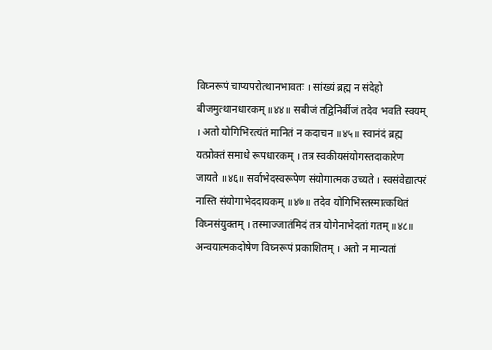विघ्नरूपं चाप्यपरोत्थानभावतः । सांख्यं ब्रह्म न संदेहो बीजमुत्थानधारकम् ॥४४॥ सबीजं तद्विनिर्बीजं तदेव भवति स्वयम् । अतो योगिभिरत्यंतं मानितं न कदाचन ॥४५॥ स्वानंदं ब्रह्म यत्प्रोक्तं समाधे रूपधारकम् । तत्र स्वकीयसंयोगस्तदाकारेण जायते ॥४६॥ सर्वाभेदस्वरूपेण संयोगात्मक उच्यते । स्वसंवेद्यात्परं नास्ति संयोगाभेददायकम् ॥४७॥ तदेव योगिभिस्तस्मात्कथितं विघ्नसंयुक्तम् । तस्माज्जातंमिदं तत्र योगेनाभेदतां गतम् ॥४८॥ अन्वयात्मकदोषेण विघ्नरूपं प्रकाशितम् । अतो न मान्यतां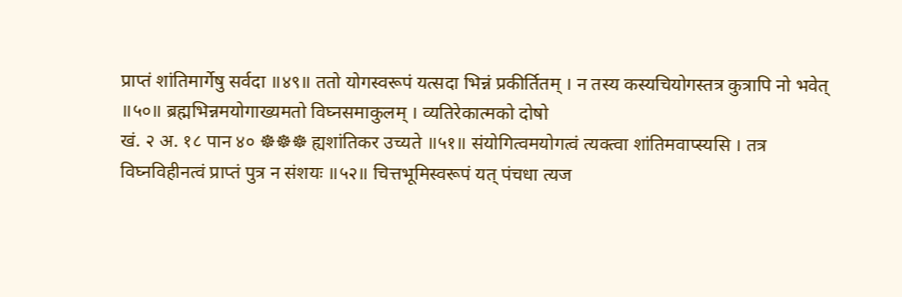प्राप्तं शांतिमार्गेषु सर्वदा ॥४९॥ ततो योगस्वरूपं यत्सदा भिन्नं प्रकीर्तितम् । न तस्य कस्यचियोगस्तत्र कुत्रापि नो भवेत् ॥५०॥ ब्रह्मभिन्नमयोगाख्यमतो विघ्नसमाकुलम् । व्यतिरेकात्मको दोषो
खं. २ अ. १८ पान ४० ☸☸☸ ह्यशांतिकर उच्यते ॥५१॥ संयोगित्वमयोगत्वं त्यक्त्वा शांतिमवाप्स्यसि । तत्र विघ्नविहीनत्वं प्राप्तं पुत्र न संशयः ॥५२॥ चित्तभूमिस्वरूपं यत् पंचधा त्यज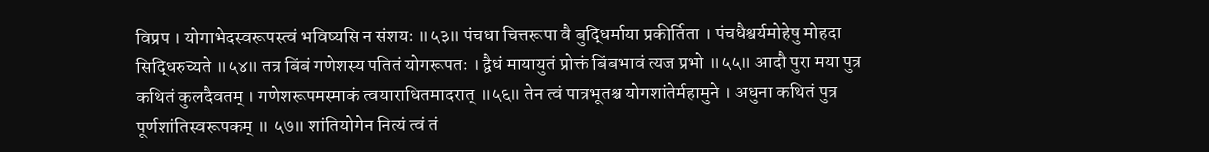विप्रप । योगाभेदस्वरूपस्त्वं भविष्यसि न संशयः ॥५३॥ पंचधा चित्तरूपा वै बुद्धिर्माया प्रकीर्तिता । पंचधैश्वर्यमोहेषु मोहदा सिद्धिरुच्यते ॥५४॥ तत्र बिंबं गणेशस्य पतितं योगरूपतः । द्वैधं मायायुतं प्रोक्तं बिंबभावं त्यज प्रभो ॥५५॥ आदौ पुरा मया पुत्र कथितं कुलदैवतम् । गणेशरूपमस्माकं त्वयाराधितमादरात् ॥५६॥ तेन त्वं पात्रभूतश्च योगशांतेर्महामुने । अधुना कथितं पुत्र पूर्णशांतिस्वरूपकम् ॥ ५७॥ शांतियोगेन नित्यं त्वं तं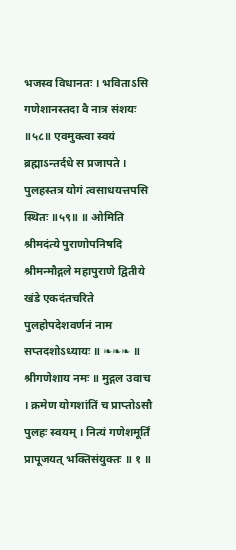भजस्व विधानतः । भविताऽसि गणेशानस्तदा वै नात्र संशयः ॥५८॥ एवमुक्त्वा स्वयं ब्रह्माऽन्तर्दधे स प्रजापते । पुलहस्तत्र योगं त्वसाधयत्तपसि स्थितः ॥५९॥ ॥ ओमिति श्रीमदंत्ये पुराणोपनिषदि श्रीमन्मौद्गले महापुराणे द्वितीये खंडे एकदंतचरिते पुलहोपदेशवर्णनं नाम सप्तदशोऽध्यायः ॥ ❧❧❧ ॥ श्रीगणेशाय नमः ॥ मुद्गल उवाच । क्रमेण योगशांतिं च प्राप्तोऽसौ पुलहः स्वयम् । नित्यं गणेशमूर्तिं प्रापूजयत् भक्तिसंयुक्तः ॥ १ ॥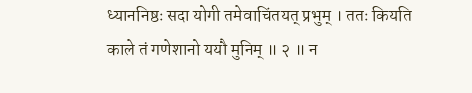ध्याननिष्ठः सदा योगी तमेवाचिंतयत् प्रभुम् । ततः कियति काले तं गणेशानो ययौ मुनिम् ॥ २ ॥ न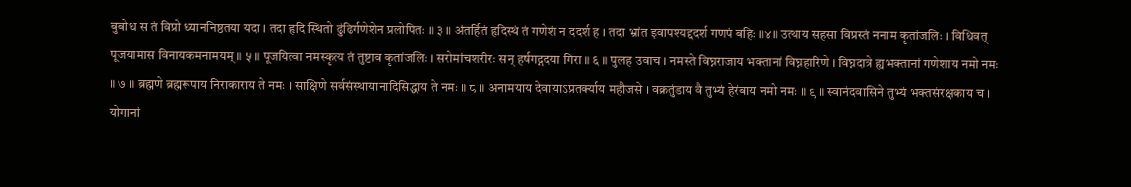बुबोध स तं विप्रो ध्याननिष्ठतया यदा । तदा हृदि स्थितो ढुंढिर्गणेशेन प्रलोपितः ॥ ३ ॥ अंतर्हितं हृदिस्थं तं गणेशं न ददर्श ह । तदा भ्रांत इवापश्यद्ददर्श गणपं बहिः ॥४॥ उत्थाय सहसा विप्रस्तं ननाम कृतांजलिः । विधिवत् पूजयामास विनायकमनामयम् ॥ ५ ॥ पूजयित्वा नमस्कृत्य तं तुष्टाव कृतांजलिः । सरोमांचशरीरः सन् हर्षगद्गदया गिरा ॥ ६ ॥ पुलह उवाच । नमस्ते विघ्नराजाय भक्तानां विघ्नहारिणे । विघ्नदात्रे ह्यभक्तानां गणेशाय नमो नमः ॥ ७ ॥ ब्रह्मणे ब्रह्मरूपाय निराकाराय ते नमः । साक्षिणे सर्वसंस्थायानादिसिद्धाय ते नमः ॥ ८ ॥ अनामयाय देवायाऽप्रतर्क्याय महौजसे । वक्रतुंडाय वै तुभ्यं हेरंबाय नमो नमः ॥ ९ ॥ स्वानंदवासिने तुभ्यं भक्तसंरक्षकाय च । योगानां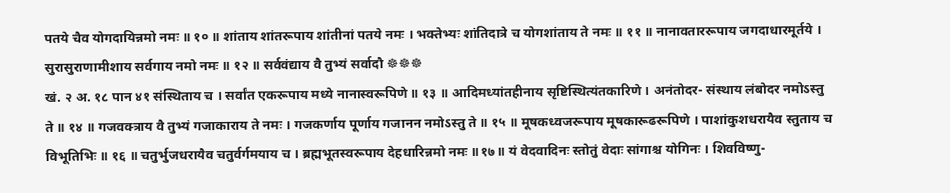पतये चैव योगदायिन्नमो नमः ॥ १० ॥ शांताय शांतरूपाय शांतीनां पतये नमः । भक्तेभ्यः शांतिदात्रे च योगशांताय ते नमः ॥ ११ ॥ नानावताररूपाय जगदाधारमूर्तये । सुरासुराणामीशाय सर्वगाय नमो नमः ॥ १२ ॥ सर्ववंद्याय वै तुभ्यं सर्वादौ ☸☸☸
खं. २ अ. १८ पान ४१ संस्थिताय च । सर्वांत एकरूपाय मध्ये नानास्वरूपिणे ॥ १३ ॥ आदिमध्यांतहीनाय सृष्टिस्थित्यंतकारिणे । अनंतोदर- संस्थाय लंबोदर नमोऽस्तु ते ॥ १४ ॥ गजवक्त्राय वै तुभ्यं गजाकाराय ते नमः । गजकर्णाय पूर्णाय गजानन नमोऽस्तु ते ॥ १५ ॥ मूषकध्वजरूपाय मूषकारूढरूपिणे । पाशांकुशधरायैव स्तुताय च विभूतिभिः ॥ १६ ॥ चतुर्भुजधरायैव चतुर्वर्गमयाय च । ब्रह्मभूतस्वरूपाय देहधारिन्नमो नमः ॥१७॥ यं वेदवादिनः स्तोतुं वेदाः सांगाश्च योगिनः । शिवविष्णु-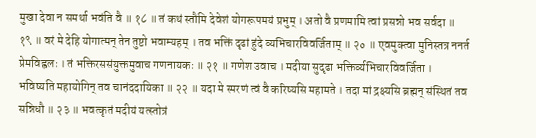मुखा देवा न समर्था भवंति वै ॥ १८ ॥ तं कथं स्तौमि देवेशं योगरूपमयं प्रभुम् । अतो वै प्रणमामि त्वां प्रसन्नो भव सर्वदा ॥ १९ ॥ वरं मे देहि योगात्मन् तेन तुष्टो भवाम्यहम् । तव भक्तिं दृढां हुंदे व्यभिचारविवर्जिताम् ॥ २० ॥ एवमुक्त्वा मुनिस्तत्र ननर्त प्रेमविह्वलः । तं भक्तिरससंयुक्तमुवाच गणनायकः ॥ २१ ॥ गणेश उवाच । मदीया सुदृढा भक्तिर्व्यभिचारविवर्जिता । भविष्यति महायोगिन् तव चानंददायिका ॥ २२ ॥ यदा मे स्मरणं त्वं वै करिष्यसि महामते । तदा मां द्रक्ष्यसि ब्रह्मन् संस्थितं तव सन्निधौ ॥ २३ ॥ भवत्कृतं मदीयं यत्स्तोत्रं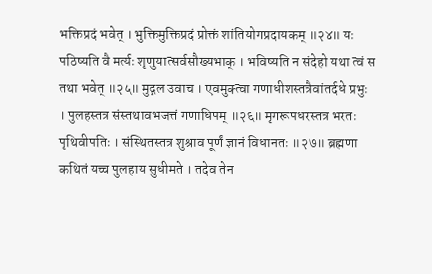भक्तिप्रदं भवेत् । भुक्तिमुक्तिप्रदं प्रोक्तं शांतियोगप्रदायकम् ॥२४॥ यः पठिष्यति वै मर्त्यः शृणुयात्सर्वसौख्यभाक् । भविष्यति न संदेहो यथा त्वं स तथा भवेत् ॥२५॥ मुद्गल उवाच । एवमुक्त्वा गणाधीशस्तत्रैवांतर्दधे प्रभुः । पुलहस्तत्र संस्तथावभजत्तं गणाधिपम् ॥२६॥ मृगरूपधरस्तत्र भरतः पृथिवीपतिः । संस्थितस्तत्र शुश्राव पूर्णं ज्ञानं विधानतः ॥२७॥ ब्रह्मणा कथितं यच्च पुलहाय सुधीमते । तदेव तेन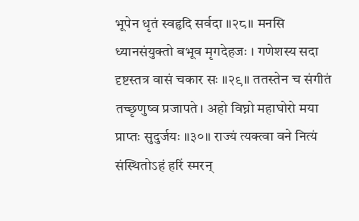भूपेन धृतं स्वहृदि सर्वदा ॥२८॥ मनसि ध्यानसंयुक्तो बभूव मृगदेहजः । गणेशस्य सदा दृष्टस्तत्र वासं चकार सः ॥२९॥ ततस्तेन च संगीतं तच्छृणुष्व प्रजापते। अहो विघ्नो महाघोरो मया प्राप्तः सुदुर्जयः ॥३०॥ राज्यं त्यक्त्वा वने नित्यं संस्थितोऽहं हरिं स्मरन्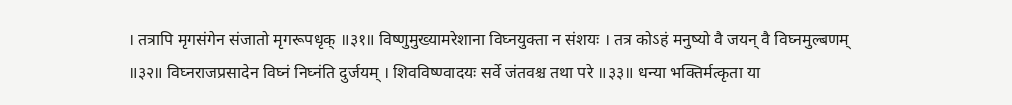। तत्रापि मृगसंगेन संजातो मृगरूपधृक् ॥३१॥ विष्णुमुख्यामरेशाना विघ्नयुक्ता न संशयः । तत्र कोऽहं मनुष्यो वै जयन् वै विघ्नमुल्बणम् ॥३२॥ विघ्नराजप्रसादेन विघ्नं निघ्नंति दुर्जयम् । शिवविष्ण्वादयः सर्वे जंतवश्च तथा परे ॥३३॥ धन्या भक्तिर्मत्कृता या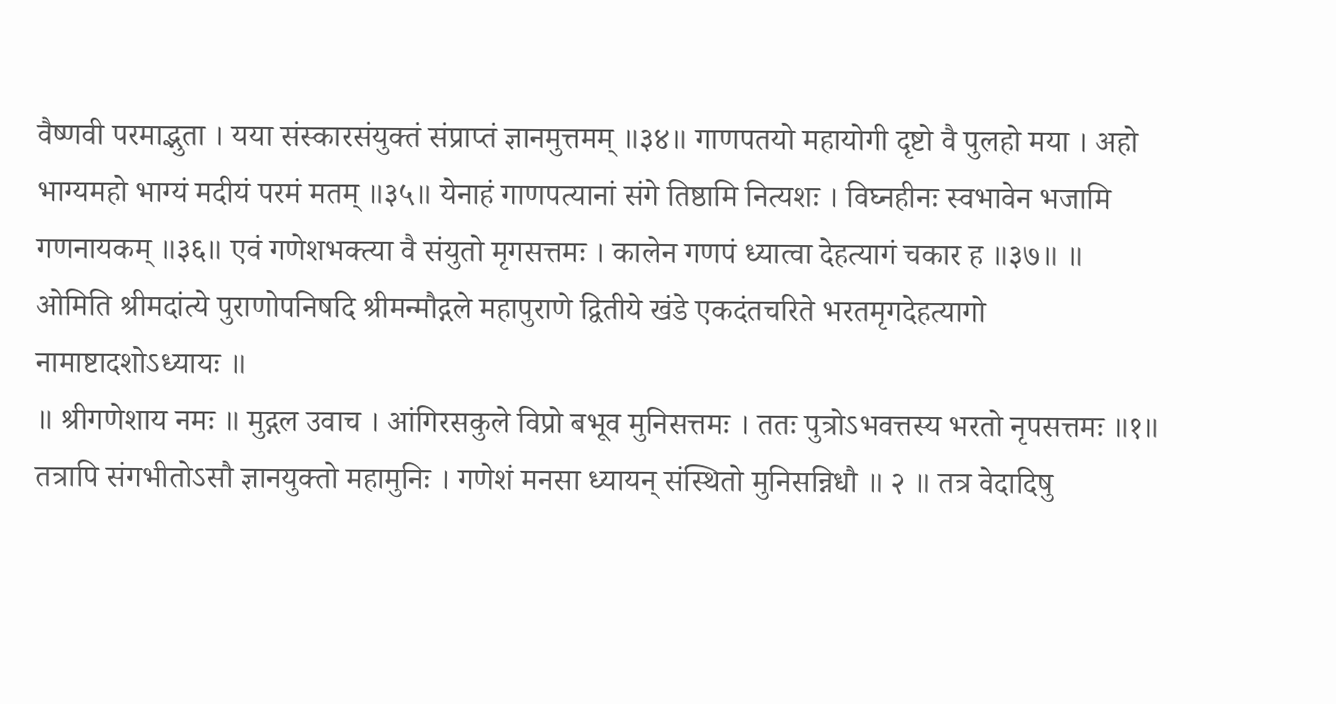वैष्णवी परमाद्भुता । यया संस्कारसंयुक्तं संप्राप्तं ज्ञानमुत्तमम् ॥३४॥ गाणपतयो महायोगी दृष्टो वै पुलहो मया । अहो भाग्यमहो भाग्यं मदीयं परमं मतम् ॥३५॥ येनाहं गाणपत्यानां संगे तिष्ठामि नित्यशः । विघ्नहीनः स्वभावेन भजामि गणनायकम् ॥३६॥ एवं गणेशभक्त्या वै संयुतो मृगसत्तमः । कालेन गणपं ध्यात्वा देहत्यागं चकार ह ॥३७॥ ॥ ओमिति श्रीमदांत्ये पुराणोपनिषदि श्रीमन्मौद्गले महापुराणे द्वितीये खंडे एकदंतचरिते भरतमृगदेहत्यागो नामाष्टादशोऽध्यायः ॥
॥ श्रीगणेशाय नमः ॥ मुद्गल उवाच । आंगिरसकुले विप्रो बभूव मुनिसत्तमः । ततः पुत्रोऽभवत्तस्य भरतो नृपसत्तमः ॥१॥ तत्रापि संगभीतोऽसौ ज्ञानयुक्तो महामुनिः । गणेशं मनसा ध्यायन् संस्थितो मुनिसन्निधौ ॥ २ ॥ तत्र वेदादिषु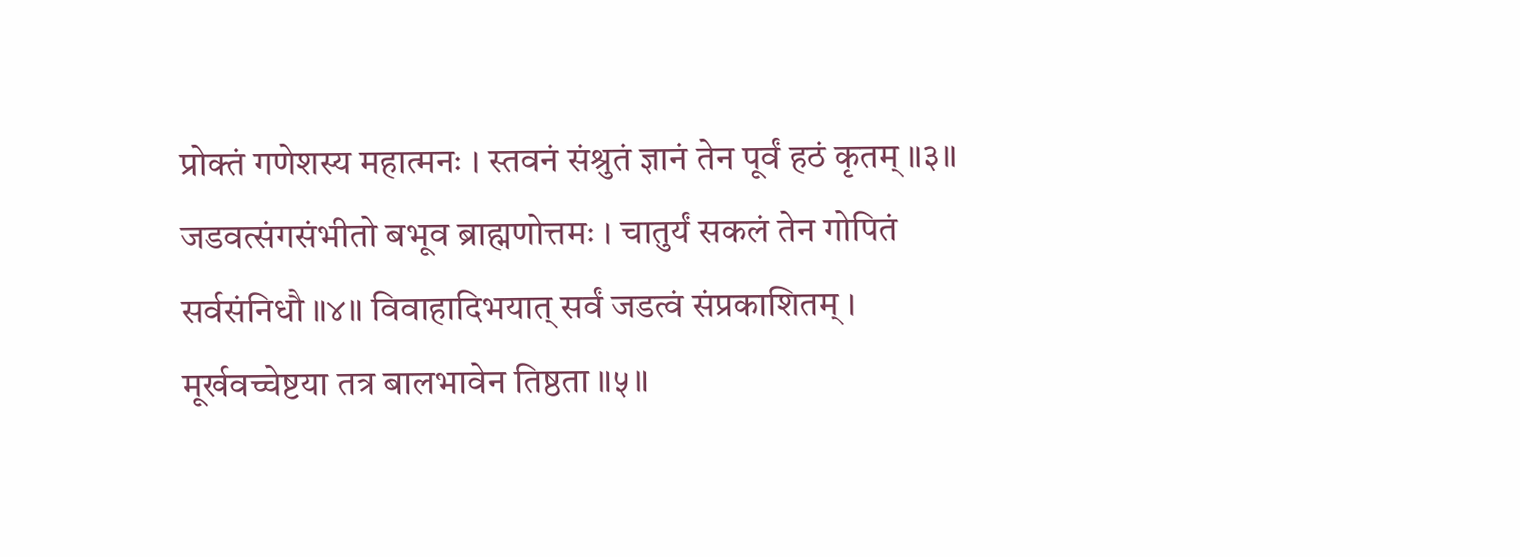प्रोक्तं गणेशस्य महात्मनः । स्तवनं संश्रुतं ज्ञानं तेन पूर्वं हठं कृतम् ॥३॥ जडवत्संगसंभीतो बभूव ब्राह्मणोत्तमः । चातुर्यं सकलं तेन गोपितं सर्वसंनिधौ ॥४॥ विवाहादिभयात् सर्वं जडत्वं संप्रकाशितम् । मूर्खवच्चेष्टया तत्र बालभावेन तिष्ठता ॥५॥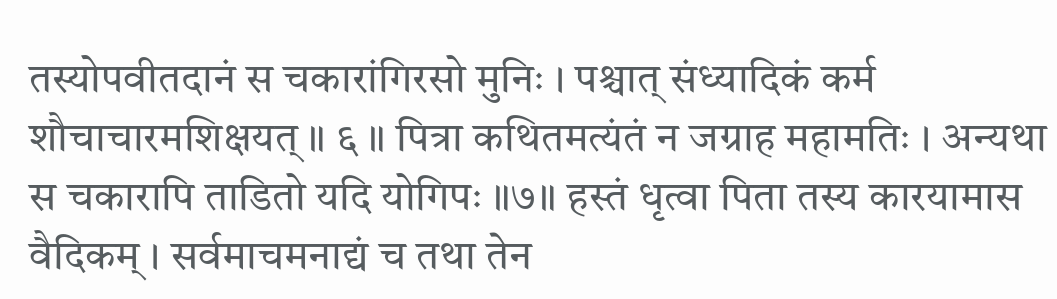तस्योपवीतदानं स चकारांगिरसो मुनिः । पश्चात् संध्यादिकं कर्म शौचाचारमशिक्षयत् ॥ ६ ॥ पित्रा कथितमत्यंतं न जग्राह महामतिः । अन्यथा स चकारापि ताडितो यदि योगिपः ॥७॥ हस्तं धृत्वा पिता तस्य कारयामास वैदिकम् । सर्वमाचमनाद्यं च तथा तेन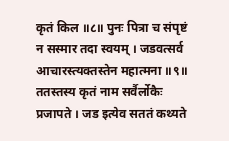कृतं किल ॥८॥ पुनः पित्रा च संपृष्टं न सस्मार तदा स्वयम् । जडवत्सर्व आचारस्त्यक्तस्तेन महात्मना ॥९॥ ततस्तस्य कृतं नाम सर्वैर्लोकैः प्रजापते । जड इत्येव सततं कथ्यते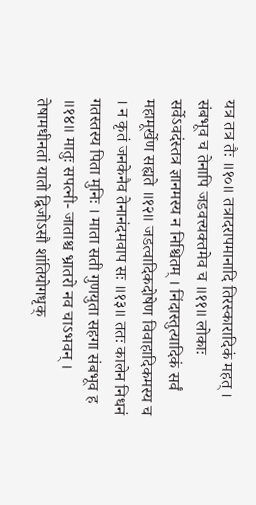यत्र तत्र तैः ॥१०॥ तत्रादरापमानादि तिरस्कारादिकं महत् । संबभूव च तेनापि जडवत्त्यक्तमेव च ॥११॥ लोकाः सर्वेऽवदंस्तत्र ज्ञानमस्य न निश्चितम् । निंदास्तुत्यादिकं सर्वं महामूर्खेण सह्यते ॥१२॥ जडत्वादिकदोषेण विवाहादिकमस्य च । न कृतं जनकेनैव तेनानंदमवाप सः ॥१३॥ ततः कालेन निधनं गतस्तस्य पिता मुनिः । माता सती गुणयुता सहगा संबभूव ह ॥१४॥ मातुः सपत्नी- जाताश्च भ्रातरो नव चाऽभवन् । तेषामधीनतां यातो द्विजोऽसौ शांतियोगधृक्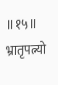॥१५॥ भ्रातृपत्न्यो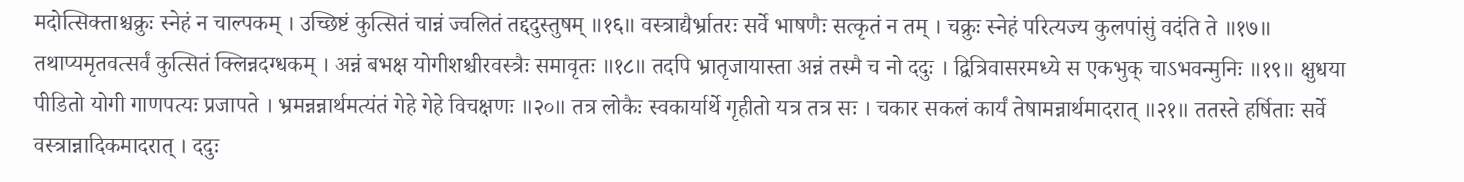मदोत्सिक्ताश्चक्रुः स्नेहं न चाल्पकम् । उच्छिष्टं कुत्सितं चान्नं ज्वलितं तद्ददुस्तुषम् ॥१६॥ वस्त्राद्यैर्भ्रातरः सर्वे भाषणैः सत्कृतं न तम् । चक्रुः स्नेहं परित्यज्य कुलपांसुं वदंति ते ॥१७॥ तथाप्यमृतवत्सर्वं कुत्सितं क्लिन्नदग्धकम् । अन्नं बभक्ष योगीशश्चीरवस्त्रैः समावृतः ॥१८॥ तदपि भ्रातृजायास्ता अन्नं तस्मै च नो ददुः । द्वित्रिवासरमध्ये स एकभुक् चाऽभवन्मुनिः ॥१९॥ क्षुधया पीडितो योगी गाणपत्यः प्रजापते । भ्रमन्नन्नार्थमत्यंतं गेहे गेहे विचक्षणः ॥२०॥ तत्र लोकैः स्वकार्यार्थे गृहीतो यत्र तत्र सः । चकार सकलं कार्यं तेषामन्नार्थमादरात् ॥२१॥ ततस्ते हर्षिताः सर्वे वस्त्रान्नादिकमादरात् । ददुः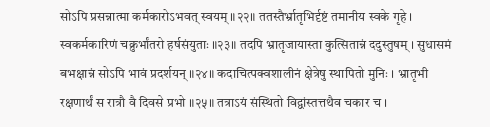सोऽपि प्रसन्नात्मा कर्मकारोऽभवत् स्वयम् ॥२२॥ ततस्तैर्भ्रातृभिर्दृष्टं तमानीय स्वके गृहे । स्वकर्मकारिणं चक्रुर्भांतरो हर्षसंयुताः ॥२३॥ तदपि भ्रातृजायास्ता कुत्सितान्नं ददुस्तुषम् । सुधासमं बभक्षान्नं सोऽपि भावं प्रदर्शयन् ॥२४॥ कदाचित्पक्वशालीनं क्षेत्रेषु स्थापितो मुनिः । भ्रातृभी रक्षणार्थं स रात्रौ वै दिवसे प्रभो ॥२५॥ तत्राऽयं संस्थितो विद्वांस्तत्तथैव चकार च ।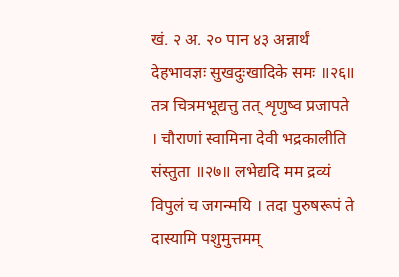खं. २ अ. २० पान ४३ अन्नार्थं देहभावज्ञः सुखदुःखादिके समः ॥२६॥ तत्र चित्रमभूद्यत्तु तत् शृणुष्व प्रजापते । चौराणां स्वामिना देवी भद्रकालीति संस्तुता ॥२७॥ लभेद्यदि मम द्रव्यं विपुलं च जगन्मयि । तदा पुरुषरूपं ते दास्यामि पशुमुत्तमम्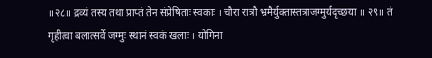॥२८॥ द्रव्यं तस्य तथा प्राप्तं तेन संप्रेषिताः स्वकाः । चौरा रात्रौ भ्रमैर्युक्तास्तत्राजग्मुर्यदृच्छया ॥ २९॥ तं गृहीत्वा बलात्सर्वे जग्मुः स्थानं स्वकं खलाः । योगिना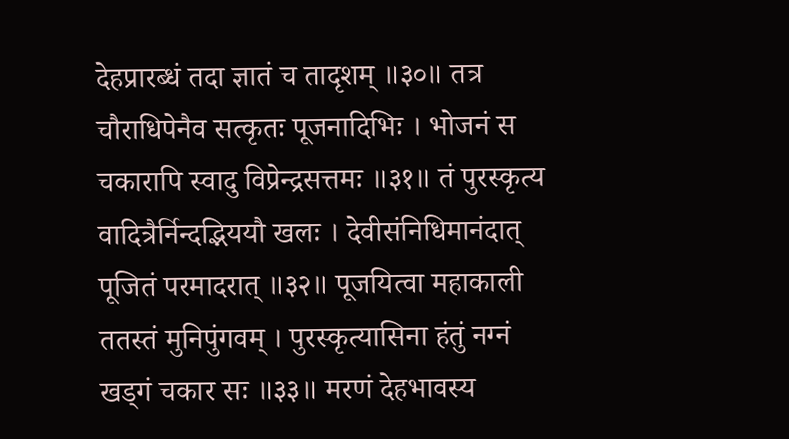देहप्रारब्धं तदा ज्ञातं च तादृशम् ॥३०॥ तत्र चौराधिपेनैव सत्कृतः पूजनादिभिः । भोजनं स चकारापि स्वादु विप्रेन्द्रसत्तमः ॥३१॥ तं पुरस्कृत्य वादित्रैर्निन्दद्भिययौ खलः । देवीसंनिधिमानंदात् पूजितं परमादरात् ॥३२॥ पूजयित्वा महाकाली ततस्तं मुनिपुंगवम् । पुरस्कृत्यासिना हंतुं नग्नं खड्गं चकार सः ॥३३॥ मरणं देहभावस्य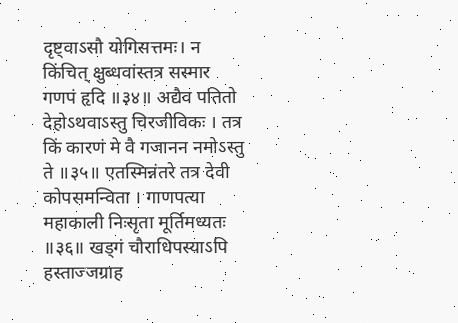दृष्ट्वाऽसौ योगिसत्तमः। न किंचित् क्षुब्धवांस्तत्र सस्मार गणपं हृदि ॥३४॥ अद्यैव पतितो देहोऽथवाऽस्तु चिरजीविकः । तत्र किं कारणं मे वै गजानन नमोऽस्तु ते ॥३५॥ एतस्मिन्नंतरे तत्र देवी कोपसमन्विता । गाणपत्या महाकाली निःसृता मूर्तिमध्यतः ॥३६॥ खड्गं चौराधिपस्याऽपि हस्ताज्जग्राह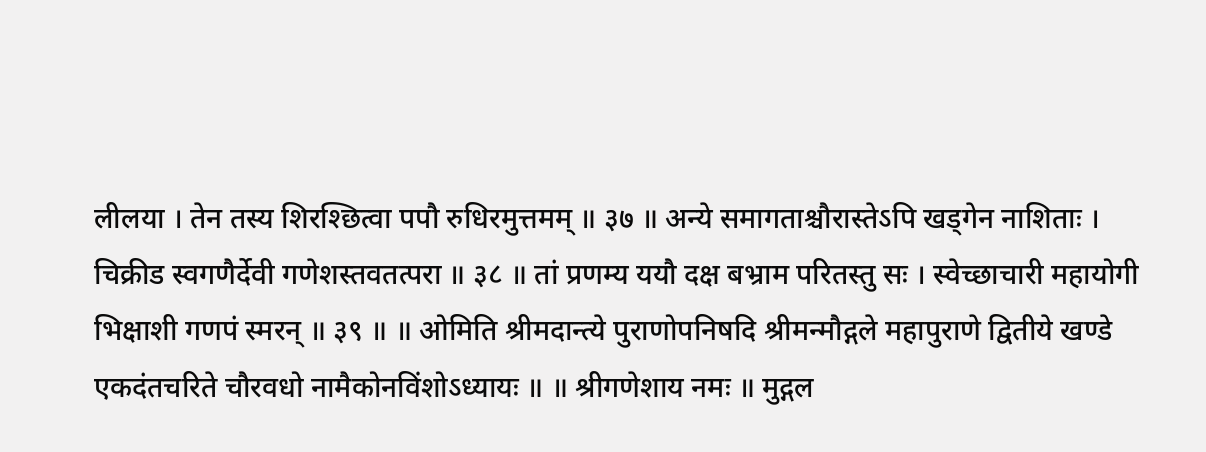लीलया । तेन तस्य शिरश्छित्वा पपौ रुधिरमुत्तमम् ॥ ३७ ॥ अन्ये समागताश्चौरास्तेऽपि खड्गेन नाशिताः । चिक्रीड स्वगणैर्देवी गणेशस्तवतत्परा ॥ ३८ ॥ तां प्रणम्य ययौ दक्ष बभ्राम परितस्तु सः । स्वेच्छाचारी महायोगी भिक्षाशी गणपं स्मरन् ॥ ३९ ॥ ॥ ओमिति श्रीमदान्त्ये पुराणोपनिषदि श्रीमन्मौद्गले महापुराणे द्वितीये खण्डे एकदंतचरिते चौरवधो नामैकोनविंशोऽध्यायः ॥ ॥ श्रीगणेशाय नमः ॥ मुद्गल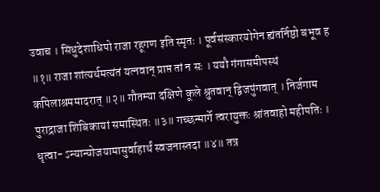उवाच । सिंधुदेशाधिपो राजा रहूगण इति स्मृतः । पूर्वसंस्कारयोगेन ह्यंतर्निष्ठो बभूव ह ॥१॥ राजा शांत्यर्थमत्यंतं यत्नवान् प्राप्त तां न सः । ययौ गंगासमीपस्थं कपिलाश्रममादरात् ॥२॥ गौतम्या दक्षिणे कूले श्रुतवान् द्विजपुंगवात् । निर्जगाम पुराद्राजा शिबिकायां समास्थितः ॥३॥ गच्छन्मार्गे त्वरायुक्तः श्रांतवाहो महीपतिः । धृत्वा- ऽन्यान्योजयामासुर्वाहार्थं स्वजनास्तदा ॥४॥ तत्र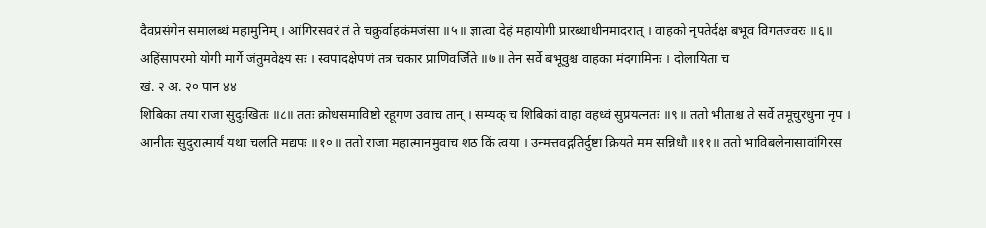दैवप्रसंगेन समालब्धं महामुनिम् । आंगिरसवरं तं ते चक्रुर्वाहकंमजंसा ॥५॥ ज्ञात्वा देहं महायोगी प्रारब्धाधीनमादरात् । वाहको नृपतेर्दक्ष बभूव विगतज्वरः ॥६॥ अहिंसापरमो योगी मार्गे जंतुमवेक्ष्य सः । स्वपादक्षेपणं तत्र चकार प्राणिवर्जिते ॥७॥ तेन सर्वे बभूवुश्च वाहका मंदगामिनः । दोलायिता च
खं. २ अ. २० पान ४४
शिबिका तया राजा सुदुःखितः ॥८॥ ततः क्रोधसमाविष्टो रहूगण उवाच तान् । सम्यक् च शिबिकां वाहा वहध्वं सुप्रयत्नतः ॥९॥ ततो भीताश्च ते सर्वे तमूचुरधुना नृप । आनीतः सुदुरात्मार्यं यथा चलति मद्यपः ॥१०॥ ततो राजा महात्मानमुवाच शठ किं त्वया । उन्मत्तवद्गतिर्दुष्टा क्रियते मम सन्निधौ ॥११॥ ततो भाविबलेनासावांगिरस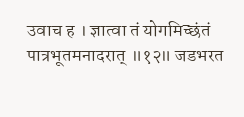उवाच ह । ज्ञात्वा तं योगमिच्छंतं पात्रभूतमनादरात् ॥१२॥ जडभरत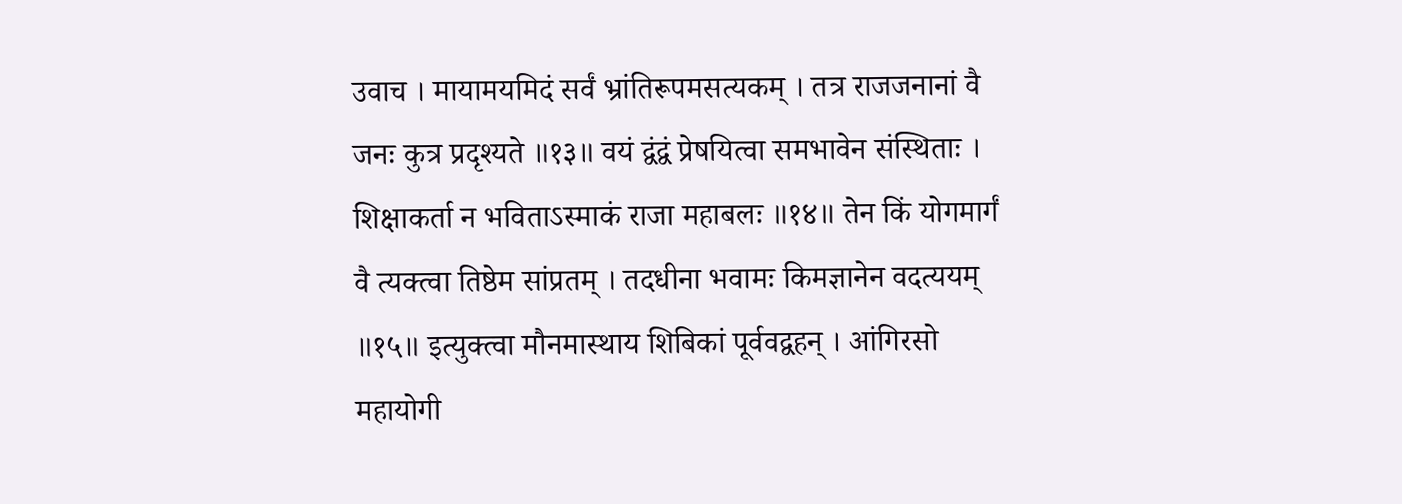उवाच । मायामयमिदं सर्वं भ्रांतिरूपमसत्यकम् । तत्र राजजनानां वै जनः कुत्र प्रदृश्यते ॥१३॥ वयं द्वंद्वं प्रेषयित्वा समभावेन संस्थिताः । शिक्षाकर्ता न भविताऽस्माकं राजा महाबलः ॥१४॥ तेन किं योगमार्गं वै त्यक्त्वा तिष्ठेम सांप्रतम् । तदधीना भवामः किमज्ञानेन वदत्ययम् ॥१५॥ इत्युक्त्वा मौनमास्थाय शिबिकां पूर्ववद्वहन् । आंगिरसो महायोगी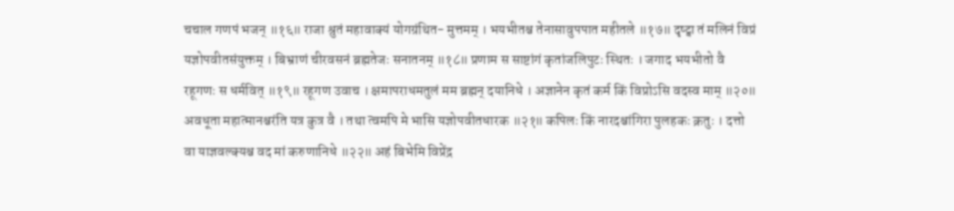चचाल गणपं भजन् ॥१६॥ राजा श्रुतं महावाक्यं योगग्रंथित- मुत्तमम् । भयभीतश्च तेनासावुपपात महीतले ॥१७॥ दृष्ट्वा तं मलिनं विप्रं यज्ञोपवीतसंयुक्तम् । बिभ्राणं चीरवसनं ब्रह्मतेजः सनातनम् ॥१८॥ प्रणाम स साष्टांगं कृतांजलिपुटः स्थितः । जगाद भयभीतो वै रहूगणः स धर्मवित् ॥१९॥ रहूगण उवाच । क्षमापराधमतुलं मम ब्रह्मन् दयानिधे । अज्ञानेन कृतं कर्म किं विप्रोऽसि वदस्व माम् ॥२०॥ अवधूता महात्मानश्चरंति यत्र कुत्र वै । तथा त्वमपि मे भासि यज्ञोपवीतधारक ॥२१॥ कपिलः किं नारदश्चांगिरा पुलहकः क्रतुः । दत्तो वा याज्ञवल्क्यश्च वद मां करुणानिधे ॥२२॥ अहं बिभेमि विप्रेंद्र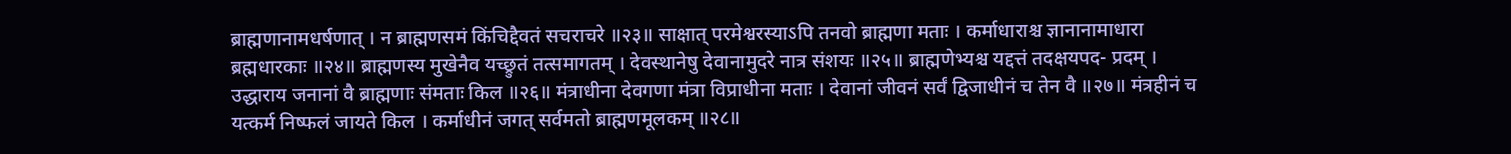ब्राह्मणानामधर्षणात् । न ब्राह्मणसमं किंचिद्दैवतं सचराचरे ॥२३॥ साक्षात् परमेश्वरस्याऽपि तनवो ब्राह्मणा मताः । कर्माधाराश्च ज्ञानानामाधारा ब्रह्मधारकाः ॥२४॥ ब्राह्मणस्य मुखेनैव यच्छ्रुतं तत्समागतम् । देवस्थानेषु देवानामुदरे नात्र संशयः ॥२५॥ ब्राह्मणेभ्यश्च यद्दत्तं तदक्षयपद- प्रदम् । उद्धाराय जनानां वै ब्राह्मणाः संमताः किल ॥२६॥ मंत्राधीना देवगणा मंत्रा विप्राधीना मताः । देवानां जीवनं सर्वं द्विजाधीनं च तेन वै ॥२७॥ मंत्रहीनं च यत्कर्म निष्फलं जायते किल । कर्माधीनं जगत् सर्वमतो ब्राह्मणमूलकम् ॥२८॥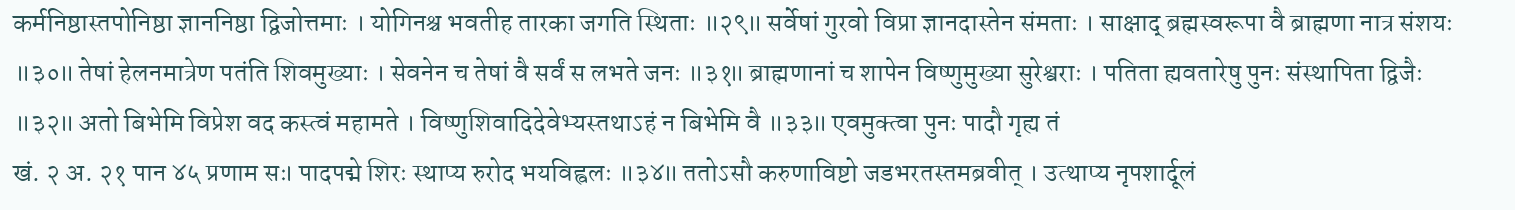कर्मनिष्ठास्तपोनिष्ठा ज्ञाननिष्ठा द्विजोत्तमाः । योगिनश्च भवतीह तारका जगति स्थिताः ॥२९॥ सर्वेषां गुरवो विप्रा ज्ञानदास्तेन संमताः । साक्षाद् ब्रह्मस्वरूपा वै ब्राह्मणा नात्र संशयः ॥३०॥ तेषां हेलनमात्रेण पतंति शिवमुख्याः । सेवनेन च तेषां वै सर्वं स लभते जनः ॥३१॥ ब्राह्मणानां च शापेन विष्णुमुख्या सुरेश्वराः । पतिता ह्यवतारेषु पुनः संस्थापिता द्विजैः ॥३२॥ अतो बिभेमि विप्रेश वद कस्त्वं महामते । विष्णुशिवादिदेवेभ्यस्तथाऽहं न बिभेमि वै ॥३३॥ एवमुक्त्वा पुनः पादौ गृह्य तं
खं. २ अ. २१ पान ४५ प्रणाम सः। पादपद्मे शिरः स्थाप्य रुरोद भयविह्वलः ॥३४॥ ततोऽसौ करुणाविष्टो जडभरतस्तमब्रवीत् । उत्थाप्य नृपशार्दूलं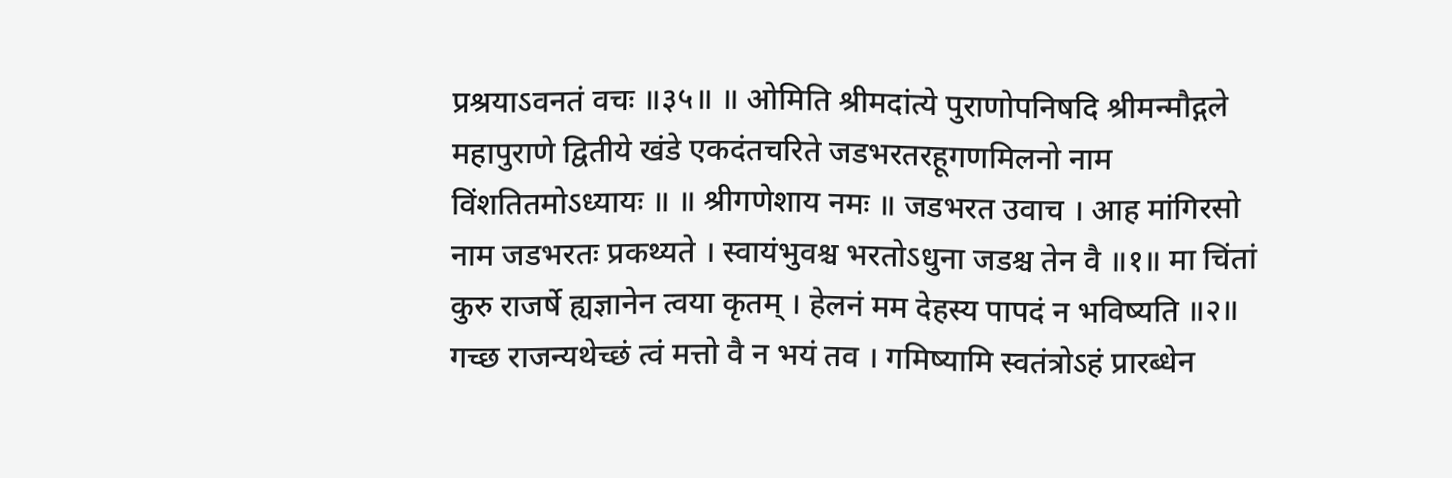प्रश्रयाऽवनतं वचः ॥३५॥ ॥ ओमिति श्रीमदांत्ये पुराणोपनिषदि श्रीमन्मौद्गले महापुराणे द्वितीये खंडे एकदंतचरिते जडभरतरहूगणमिलनो नाम विंशतितमोऽध्यायः ॥ ॥ श्रीगणेशाय नमः ॥ जडभरत उवाच । आह मांगिरसो नाम जडभरतः प्रकथ्यते । स्वायंभुवश्च भरतोऽधुना जडश्च तेन वै ॥१॥ मा चिंतां कुरु राजर्षे ह्यज्ञानेन त्वया कृतम् । हेलनं मम देहस्य पापदं न भविष्यति ॥२॥ गच्छ राजन्यथेच्छं त्वं मत्तो वै न भयं तव । गमिष्यामि स्वतंत्रोऽहं प्रारब्धेन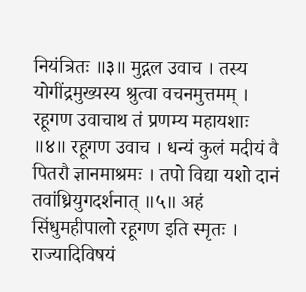नियंत्रितः ॥३॥ मुद्गल उवाच । तस्य योगींद्रमुख्यस्य श्रुत्वा वचनमुत्तमम् । रहूगण उवाचाथ तं प्रणम्य महायशाः ॥४॥ रहूगण उवाच । धन्यं कुलं मदीयं वै पितरौ ज्ञानमाश्रमः । तपो विद्या यशो दानं तवांध्रियुगदर्शनात् ॥५॥ अहं सिंधुमहीपालो रहूगण इति स्मृतः । राज्यादिविषयं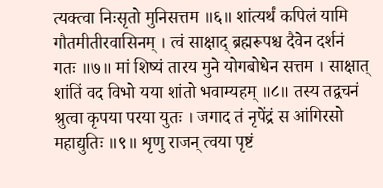त्यक्त्वा निःसृतो मुनिसत्तम ॥६॥ शांत्यर्थं कपिलं यामि गौतमीतीरवासिनम् । त्वं साक्षाद् ब्रह्मरूपश्च दैवेन दर्शनं गतः ॥७॥ मां शिष्यं तारय मुने योगबोधेन सत्तम । साक्षात् शांतिं वद विभो यया शांतो भवाम्यहम् ॥८॥ तस्य तद्वचनं श्रुत्वा कृपया परया युतः । जगाद तं नृपेंद्रं स आंगिरसो महाद्युतिः ॥९॥ शृणु राजन् त्वया पृष्टं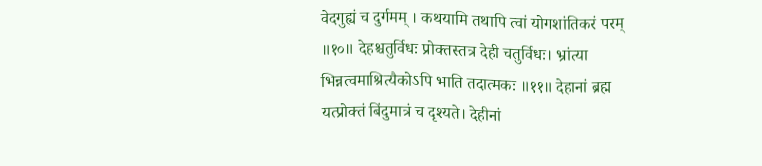वेदगुह्यं च दुर्गमम् । कथयामि तथापि त्वां योगशांतिकरं परम् ॥१०॥ देहश्चतुर्विधः प्रोक्तस्तत्र देही चतुर्विधः। भ्रांत्या भिन्नत्वमाश्रित्यैकोऽपि भाति तदात्मकः ॥११॥ देहानां ब्रह्म यत्प्रोक्तं बिंदुमात्रं च दृश्यते। देहीनां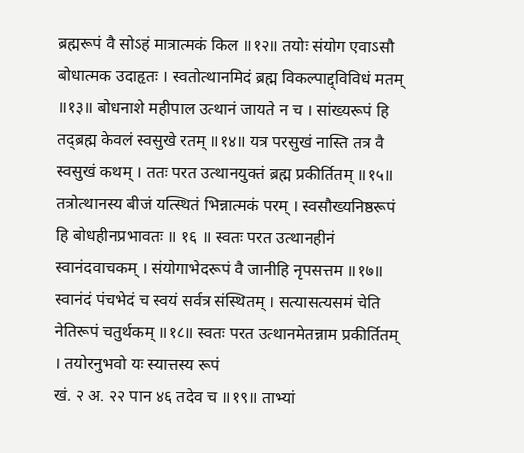ब्रह्मरूपं वै सोऽहं मात्रात्मकं किल ॥१२॥ तयोः संयोग एवाऽसौ बोधात्मक उदाहृतः । स्वतोत्थानमिदं ब्रह्म विकल्पाद्द्विविधं मतम् ॥१३॥ बोधनाशे महीपाल उत्थानं जायते न च । सांख्यरूपं हि तद्ब्रह्म केवलं स्वसुखे रतम् ॥१४॥ यत्र परसुखं नास्ति तत्र वै स्वसुखं कथम् । ततः परत उत्थानयुक्तं ब्रह्म प्रकीर्तितम् ॥१५॥ तत्रोत्थानस्य बीजं यत्स्थितं भिन्नात्मकं परम् । स्वसौख्यनिष्ठरूपं हि बोधहीनप्रभावतः ॥ १६ ॥ स्वतः परत उत्थानहीनं स्वानंदवाचकम् । संयोगाभेदरूपं वै जानीहि नृपसत्तम ॥१७॥ स्वानंदं पंचभेदं च स्वयं सर्वत्र संस्थितम् । सत्यासत्यसमं चेति नेतिरूपं चतुर्थकम् ॥१८॥ स्वतः परत उत्थानमेतन्नाम प्रकीर्तितम् । तयोरनुभवो यः स्यात्तस्य रूपं
खं. २ अ. २२ पान ४६ तदेव च ॥१९॥ ताभ्यां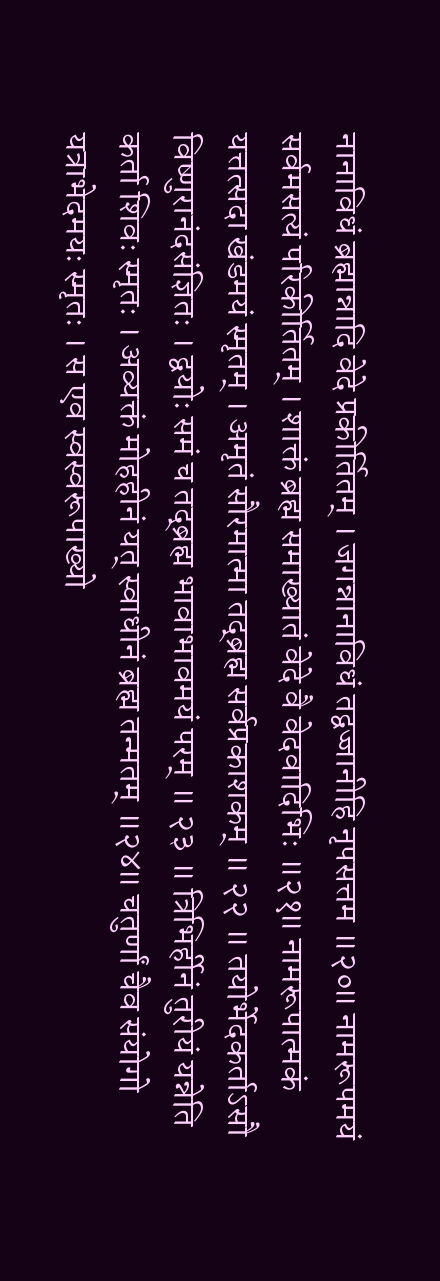नानाविधं ब्रह्मान्नादि वेदे प्रकीर्तितम् । जगन्नानाविधं तद्वज्जानीहि नृपसत्तम ॥२०॥ नामरूपमयं सर्वमसत्यं परिकीर्तितम् । शाक्तं ब्रह्म समाख्यातं वेदे वै वेदवादिभिः ॥२१॥ नामरूपात्मकं यत्तत्सदा खंडमयं स्मृतम् । अमृतं सौरमात्मा तद्ब्रह्म सर्वप्रकाशकम् ॥ २२ ॥ तयोर्भेदकर्ताऽसौ विष्णुरानंदसंज्ञितः । द्वयोः समं च तद्ब्रह्म भावाभावमयं परम् ॥ २३ ॥ त्रिभिर्हीनं तुरीयं यन्नेति कर्ता शिवः स्मृतः । अव्यक्तं मोहहीनं यत् स्वाधीनं ब्रह्म तन्मतम् ॥२४॥ चतुर्णां चैव संयोगो यत्राभेदमयः स्मृतः । स एव स्वस्वरूपाख्यो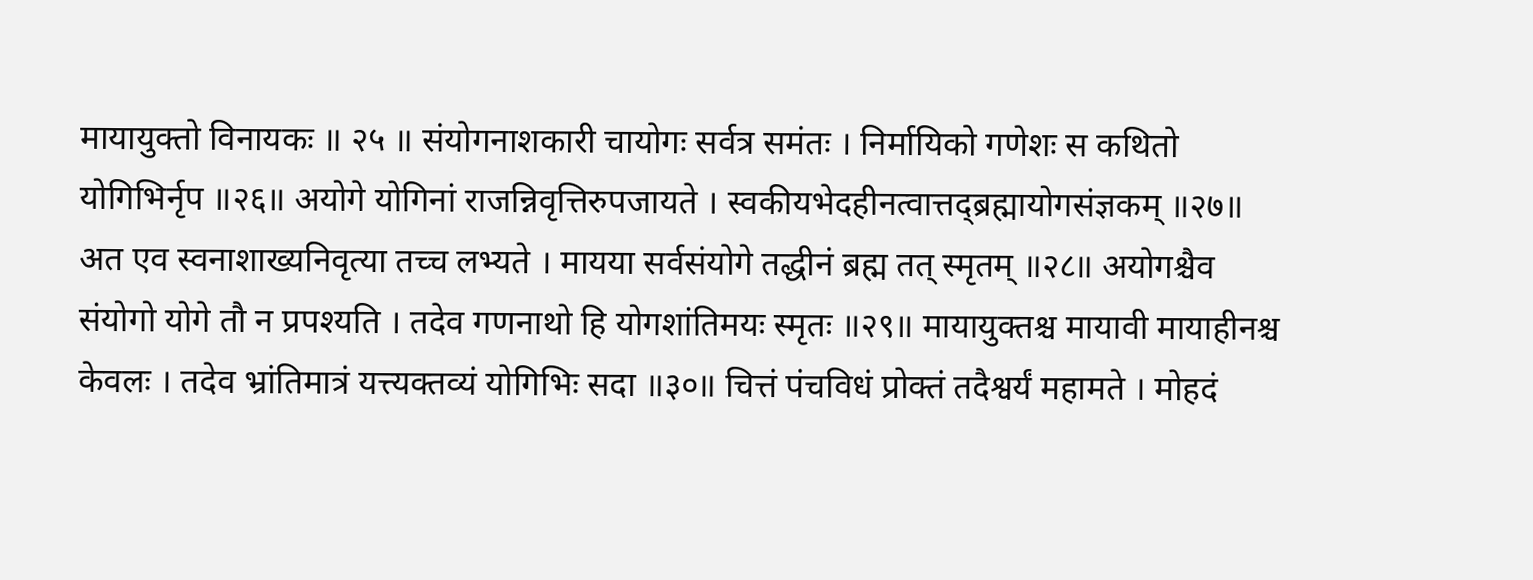मायायुक्तो विनायकः ॥ २५ ॥ संयोगनाशकारी चायोगः सर्वत्र समंतः । निर्मायिको गणेशः स कथितो योगिभिर्नृप ॥२६॥ अयोगे योगिनां राजन्निवृत्तिरुपजायते । स्वकीयभेदहीनत्वात्तद्ब्रह्मायोगसंज्ञकम् ॥२७॥ अत एव स्वनाशाख्यनिवृत्या तच्च लभ्यते । मायया सर्वसंयोगे तद्धीनं ब्रह्म तत् स्मृतम् ॥२८॥ अयोगश्चैव संयोगो योगे तौ न प्रपश्यति । तदेव गणनाथो हि योगशांतिमयः स्मृतः ॥२९॥ मायायुक्तश्च मायावी मायाहीनश्च केवलः । तदेव भ्रांतिमात्रं यत्त्यक्तव्यं योगिभिः सदा ॥३०॥ चित्तं पंचविधं प्रोक्तं तदैश्वर्यं महामते । मोहदं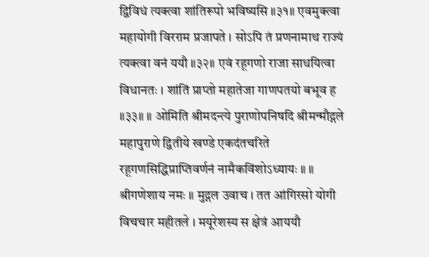द्विविधं त्यक्त्वा शांतिरूपो भविष्यसि ॥३१॥ एवमुक्त्वा महायोगी विरराम प्रजापते । सोऽपि तं प्रणनामाथ राज्यं त्यक्त्वा वनं ययौ ॥३२॥ एवं रहूगणो राजा साधयित्वा विधानतः । शांतिं प्राप्तो महातेजा गाणपतयो बभूव ह ॥३३॥ ॥ ओमिति श्रीमदन्त्ये पुराणोपनिषदि श्रीमन्मौद्गले महापुराणे द्वितीये खण्डे एकदंतचरिते रहूगणसिद्धिप्राप्तिवर्णनं नामैकविंशोऽध्यायः ॥ ॥ श्रीगणेशाय नमः ॥ मुद्गल उवाच । तत आंगिरसो योगी विचचार महीतले । मयूरेशस्य स क्षेत्रं आययौ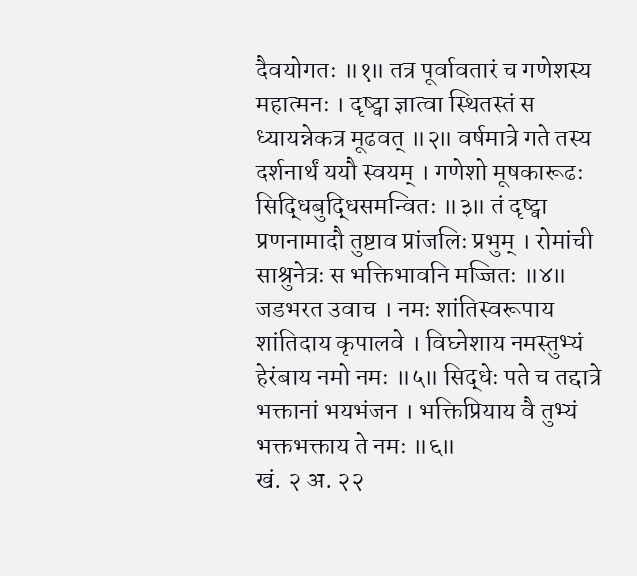दैवयोगतः ॥१॥ तत्र पूर्वावतारं च गणेशस्य महात्मनः । दृष्ट्वा ज्ञात्वा स्थितस्तं स ध्यायन्नेकत्र मूढवत् ॥२॥ वर्षमात्रे गते तस्य दर्शनार्थं ययौ स्वयम् । गणेशो मूषकारूढः सिद्धिबुद्धिसमन्वितः ॥३॥ तं दृष्ट्वा प्रणनामादौ तुष्टाव प्रांजलिः प्रभुम् । रोमांची साश्रुनेत्रः स भक्तिभावनि मज्जितः ॥४॥ जडभरत उवाच । नमः शांतिस्वरूपाय शांतिदाय कृपालवे । विघ्नेशाय नमस्तुभ्यं हेरंबाय नमो नमः ॥५॥ सिद्धेः पते च तद्दात्रे भक्तानां भयभंजन । भक्तिप्रियाय वै तुभ्यं भक्तभक्ताय ते नमः ॥६॥
खं. २ अ. २२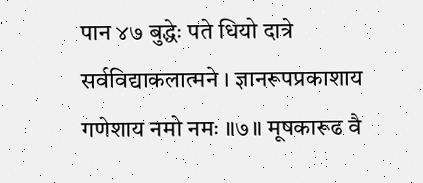पान ४७ बुद्धेः पते धियो दात्रे सर्वविद्याकलात्मने । ज्ञानरूपप्रकाशाय गणेशाय नमो नमः ॥७॥ मूषकारूढ वै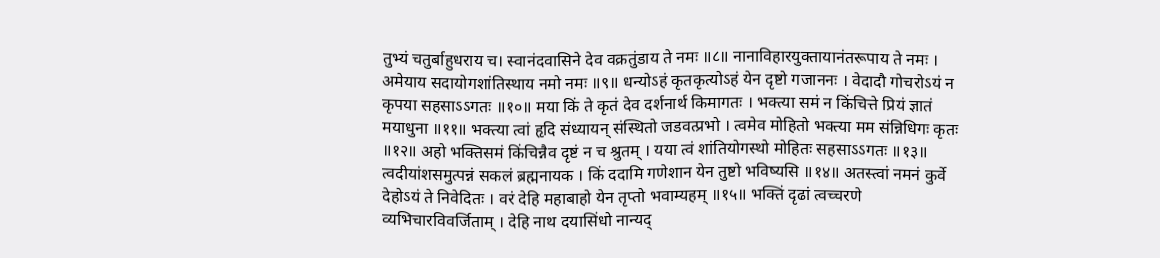तुभ्यं चतुर्बाहुधराय च। स्वानंदवासिने देव वक्रतुंडाय ते नमः ॥८॥ नानाविहारयुक्तायानंतरूपाय ते नमः । अमेयाय सदायोगशांतिस्थाय नमो नमः ॥९॥ धन्योऽहं कृतकृत्योऽहं येन दृष्टो गजाननः । वेदादौ गोचरोऽयं न कृपया सहसाऽऽगतः ॥१०॥ मया किं ते कृतं देव दर्शनार्थ किमागतः । भक्त्या समं न किंचित्ते प्रियं ज्ञातं मयाधुना ॥११॥ भक्त्या त्वां हृदि संध्यायन् संस्थितो जडवत्प्रभो । त्वमेव मोहितो भक्त्या मम संन्निधिगः कृतः ॥१२॥ अहो भक्तिसमं किंचिन्नैव दृष्टं न च श्रुतम् । यया त्वं शांतियोगस्थो मोहितः सहसाऽऽगतः ॥१३॥ त्वदीयांशसमुत्पन्नं सकलं ब्रह्मनायक । किं ददामि गणेशान येन तुष्टो भविष्यसि ॥१४॥ अतस्त्वां नमनं कुर्वे देहोऽयं ते निवेदितः । वरं देहि महाबाहो येन तृप्तो भवाम्यहम् ॥१५॥ भक्तिं दृढां त्वच्चरणे व्यभिचारविवर्जिताम् । देहि नाथ दयासिंधो नान्यद्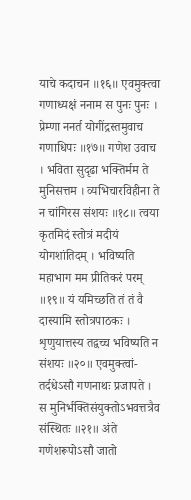याचे कदाचन ॥१६॥ एवमुक्त्वा गणाध्यक्षं ननाम स पुनः पुनः । प्रेम्णा ननर्त योगींद्रस्तमुवाच गणाधिपः ॥१७॥ गणेश उवाच । भविता सुदृढा भक्तिर्मम ते मुनिसत्तम । व्यभिचारविहीना ते न चांगिरस संशयः ॥१८॥ त्वया कृतमिदं स्तोत्रं मदीयं योगशांतिदम् । भविष्यति महाभाग मम प्रीतिकरं परम् ॥१९॥ यं यमिच्छति तं तं वै दास्यामि स्तोत्रपाठकः । शृणुयात्तस्य तद्वच्च भविष्यति न संशयः ॥२०॥ एवमुक्त्वां- तर्दधेऽसौ गणनाथः प्रजापते । स मुनिर्भक्तिसंयुक्तोऽभवत्तत्रैव संस्थितः ॥२१॥ अंते गणेशरूपोऽसौ जातो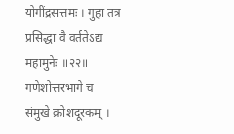योगींद्रसत्तमः । गुहा तत्र प्रसिद्धा वै वर्ततेऽद्य महामुनेः ॥२२॥ गणेशोत्तरभागे च संमुखे क्रोशदूरकम् ।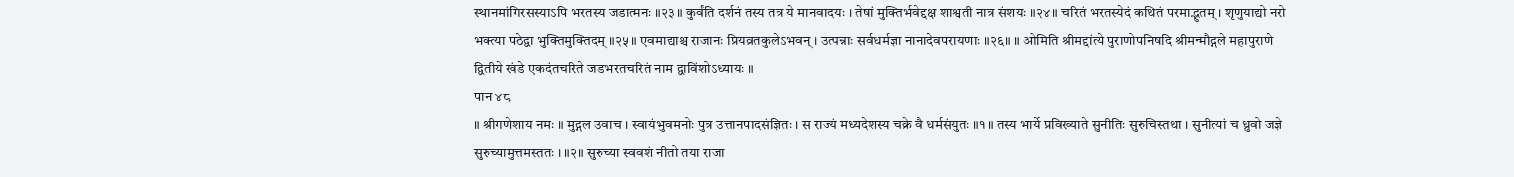स्थानमांगिरसस्याऽपि भरतस्य जडात्मनः ॥२३॥ कुर्वंति दर्शनं तस्य तत्र ये मानवादयः । तेषां मुक्तिर्भवेद्दक्ष शाश्वती नात्र संशयः ॥२४॥ चरितं भरतस्येदं कथितं परमाद्भुतम् । शृणुयाद्यो नरो भक्त्या पठेद्वा भुक्तिमुक्तिदम् ॥२५॥ एवमाद्याश्च राजानः प्रियव्रतकुलेऽभवन् । उत्पन्नाः सर्वधर्मज्ञा नानादेवपरायणाः ॥२६॥ ॥ ओमिति श्रीमद्दांत्ये पुराणोपनिषदि श्रीमन्मौद्गले महापुराणे द्वितीये खंडे एकदंतचरिते जडभरतचरितं नाम द्वाविंशोऽध्यायः ॥
पान ४८
॥ श्रीगणेशाय नमः ॥ मुद्गल उवाच । स्वायंभुवमनोः पुत्र उत्तानपादसंज्ञितः । स राज्यं मध्यदेशस्य चक्रे वै धर्मसंयुतः ॥१॥ तस्य भार्ये प्रविख्याते सुनीतिः सुरुचिस्तथा । सुनीत्यां च ध्रुवो जज्ञे सुरुच्यामुत्तमस्ततः । ॥२॥ सुरुच्या स्ववशं नीतो तया राजा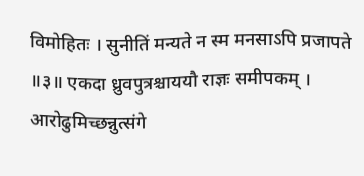विमोहितः । सुनीतिं मन्यते न स्म मनसाऽपि प्रजापते ॥३॥ एकदा ध्रुवपुत्रश्चाययौ राज्ञः समीपकम् । आरोढुमिच्छन्नुत्संगे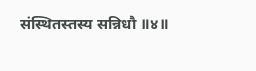संस्थितस्तस्य सन्निधौ ॥४॥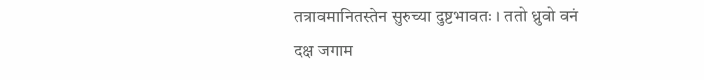तत्रावमानितस्तेन सुरुच्या दुष्टभावतः । ततो ध्रुवो वनं दक्ष जगाम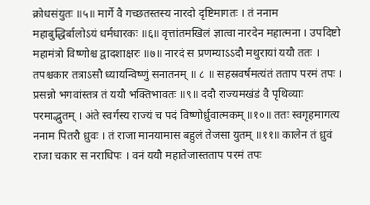क्रोधसंयुतः ॥५॥ मार्गे वै गच्छतस्तस्य नारदो दृष्टिमागतः । तं ननाम महाबुद्धिर्बालोऽयं धर्मधारकः ॥६॥ वृत्तांतमखिलं ज्ञात्वा नारदेन महात्मना । उपदिष्टो महामंत्रो विष्णोश्च द्वादशाक्षरः ॥७॥ नारदं स प्रणम्याऽऽदौ मथुरायां ययौ ततः । तपश्चकार तत्राऽसौ ध्यायन्विष्णुं सनातनम् ॥ ८ ॥ सहस्रवर्षमत्यंतं तताप परमं तपः । प्रसन्नो भगवांस्तत्र तं ययौ भक्तिभावतः ॥९॥ ददौ राज्यमखंडं वै पृथिव्याः परमाद्भुतम् । अंते स्वर्गस्य राज्यं च पदं विष्णोर्ध्रुवात्मकम् ॥१०॥ ततः स्वगृहमागत्य ननाम पितरौ ध्रुवः । तं राजा मानयामास बहुलं तेजसा युतम् ॥११॥ कालेन तं ध्रुवं राजा चकार स नराधिपः । वनं ययौ महातेजास्तताप परमं तपः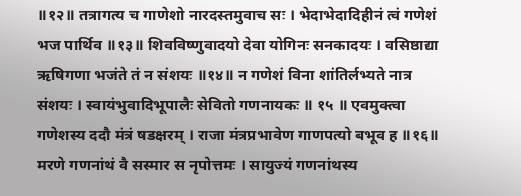॥१२॥ तत्रागत्य च गाणेशो नारदस्तमुवाच सः । भेदाभेदादिहीनं त्वं गणेशं भज पार्थिव ॥१३॥ शिवविष्णुवादयो देवा योगिनः सनकादयः । वसिष्ठाद्या ऋषिगणा भजंते तं न संशयः ॥१४॥ न गणेशं विना शांतिर्लभ्यते नात्र संशयः । स्वायंभुवादिभूपालैः सेवितो गणनायकः ॥ १५ ॥ एवमुक्त्वा गणेशस्य ददौ मंत्रं षडक्षरम् । राजा मंत्रप्रभावेण गाणपत्यो बभूव ह ॥१६॥ मरणे गणनांथं वै सस्मार स नृपोत्तमः । सायुज्यं गणनांथस्य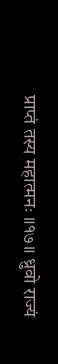प्राप्तं तस्य महात्मनः ॥१७॥ ध्रुवो राज्यं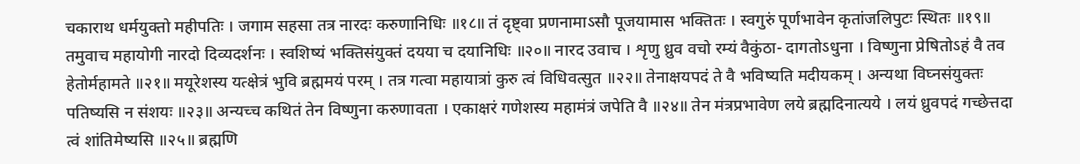चकाराथ धर्मयुक्तो महीपतिः । जगाम सहसा तत्र नारदः करुणानिधिः ॥१८॥ तं दृष्ट्वा प्रणनामाऽसौ पूजयामास भक्तितः । स्वगुरुं पूर्णभावेन कृतांजलिपुटः स्थितः ॥१९॥ तमुवाच महायोगी नारदो दिव्यदर्शनः । स्वशिष्यं भक्तिसंयुक्तं दयया च दयानिधिः ॥२०॥ नारद उवाच । शृणु ध्रुव वचो रम्यं वैकुंठा- दागतोऽधुना । विष्णुना प्रेषितोऽहं वै तव हेतोर्महामते ॥२१॥ मयूरेशस्य यत्क्षेत्रं भुवि ब्रह्ममयं परम् । तत्र गत्वा महायात्रां कुरु त्वं विधिवत्सुत ॥२२॥ तेनाक्षयपदं ते वै भविष्यति मदीयकम् । अन्यथा विघ्नसंयुक्तः पतिष्यसि न संशयः ॥२३॥ अन्यच्च कथितं तेन विष्णुना करुणावता । एकाक्षरं गणेशस्य महामंत्रं जपेति वै ॥२४॥ तेन मंत्रप्रभावेण लये ब्रह्मदिनात्यये । लयं ध्रुवपदं गच्छेत्तदा त्वं शांतिमेष्यसि ॥२५॥ ब्रह्मणि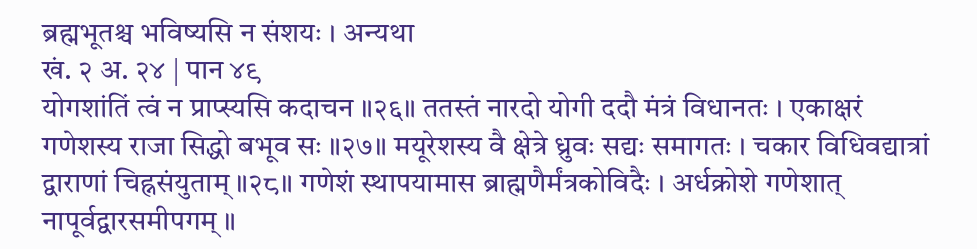ब्रह्मभूतश्च भविष्यसि न संशयः । अन्यथा
खं. २ अ. २४ | पान ४९
योगशांतिं त्वं न प्राप्स्यसि कदाचन ॥२६॥ ततस्तं नारदो योगी ददौ मंत्रं विधानतः । एकाक्षरं गणेशस्य राजा सिद्धो बभूव सः ॥२७॥ मयूरेशस्य वै क्षेत्रे ध्रुवः सद्यः समागतः । चकार विधिवद्यात्रां द्वाराणां चिह्नसंयुताम् ॥२८॥ गणेशं स्थापयामास ब्राह्मणैर्मंत्रकोविदैः । अर्धक्रोशे गणेशात् नापूर्वद्वारसमीपगम् ॥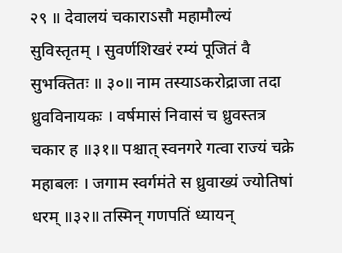२९ ॥ देवालयं चकाराऽसौ महामौल्यं सुविस्तृतम् । सुवर्णशिखरं रम्यं पूजितं वै सुभक्तितः ॥ ३०॥ नाम तस्याऽकरोद्राजा तदा ध्रुवविनायकः । वर्षमासं निवासं च ध्रुवस्तत्र चकार ह ॥३१॥ पश्चात् स्वनगरे गत्वा राज्यं चक्रे महाबलः । जगाम स्वर्गमंते स ध्रुवाख्यं ज्योतिषां धरम् ॥३२॥ तस्मिन् गणपतिं ध्यायन्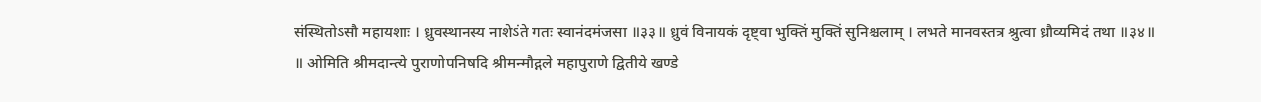संस्थितोऽसौ महायशाः । ध्रुवस्थानस्य नाशेऽंते गतः स्वानंदमंजसा ॥३३॥ ध्रुवं विनायकं दृष्ट्वा भुक्तिं मुक्तिं सुनिश्चलाम् । लभते मानवस्तत्र श्रुत्वा ध्रौव्यमिदं तथा ॥३४॥
॥ ओमिति श्रीमदान्त्ये पुराणोपनिषदि श्रीमन्मौद्गले महापुराणे द्वितीये खण्डे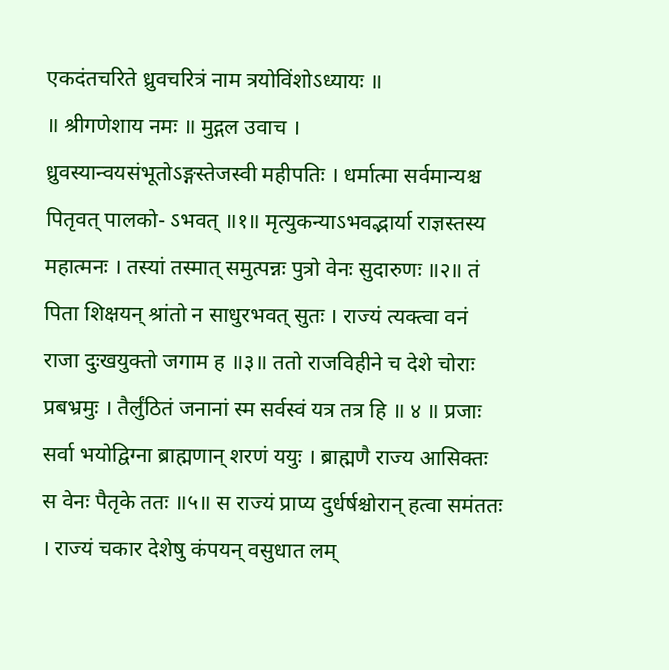एकदंतचरिते ध्रुवचरित्रं नाम त्रयोविंशोऽध्यायः ॥
॥ श्रीगणेशाय नमः ॥ मुद्गल उवाच । ध्रुवस्यान्वयसंभूतोऽङ्गस्तेजस्वी महीपतिः । धर्मात्मा सर्वमान्यश्च पितृवत् पालको- ऽभवत् ॥१॥ मृत्युकन्याऽभवद्भार्या राज्ञस्तस्य महात्मनः । तस्यां तस्मात् समुत्पन्नः पुत्रो वेनः सुदारुणः ॥२॥ तं पिता शिक्षयन् श्रांतो न साधुरभवत् सुतः । राज्यं त्यक्त्वा वनं राजा दुःखयुक्तो जगाम ह ॥३॥ ततो राजविहीने च देशे चोराः प्रबभ्रमुः । तैर्लुंठितं जनानां स्म सर्वस्वं यत्र तत्र हि ॥ ४ ॥ प्रजाः सर्वा भयोद्विग्ना ब्राह्मणान् शरणं ययुः । ब्राह्मणै राज्य आसिक्तः स वेनः पैतृके ततः ॥५॥ स राज्यं प्राप्य दुर्धर्षश्चोरान् हत्वा समंततः । राज्यं चकार देशेषु कंपयन् वसुधात लम्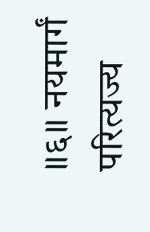॥६॥ नयमार्गं परित्यज्य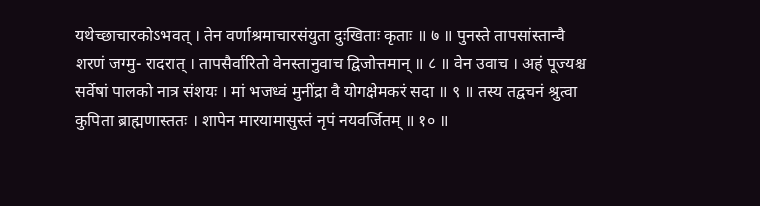यथेच्छाचारकोऽभवत् । तेन वर्णाश्रमाचारसंयुता दुःखिताः कृताः ॥ ७ ॥ पुनस्ते तापसांस्तान्वै शरणं जग्मु- रादरात् । तापसैर्वारितो वेनस्तानुवाच द्विजोत्तमान् ॥ ८ ॥ वेन उवाच । अहं पूज्यश्च सर्वेषां पालको नात्र संशयः । मां भजध्वं मुनींद्रा वै योगक्षेमकरं सदा ॥ ९ ॥ तस्य तद्वचनं श्रुत्वा कुपिता ब्राह्मणास्ततः । शापेन मारयामासुस्तं नृपं नयवर्जितम् ॥ १० ॥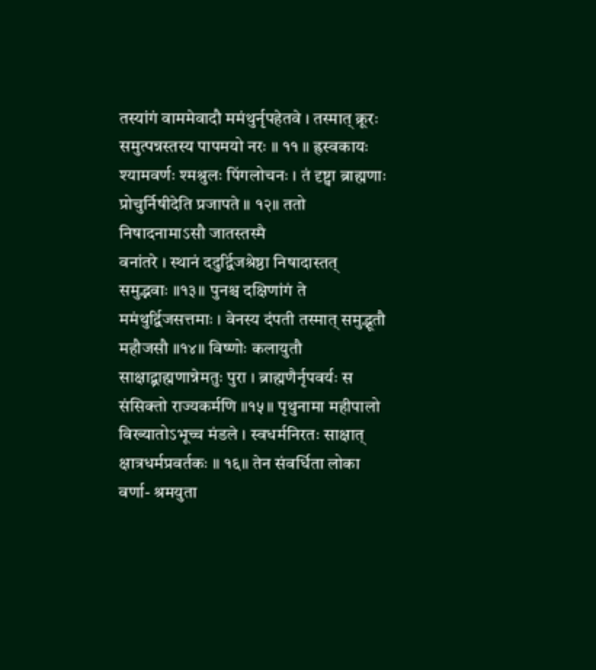तस्यांगं वाममेवादौ ममंथुर्नृपहेतवे । तस्मात् क्रूरः समुत्पन्नस्तस्य पापमयो नरः ॥ ११ ॥ ह्रस्वकायः श्यामवर्णः श्मश्रुलः पिंगलोचनः । तं दृष्ट्वा ब्राह्मणाः प्रोचुर्निषीदेति प्रजापते ॥ १२॥ ततो निषादनामाऽसौ जातस्तस्मै
वनांतरे । स्थानं ददुर्द्विजश्रेष्ठा निषादास्तत् समुद्भवाः ॥१३॥ पुनश्च दक्षिणांगं ते ममंथुर्द्विजसत्तमाः । वेनस्य दंपती तस्मात् समुद्भूतौ महौजसौ ॥१४॥ विष्णोः कलायुतौ साक्षाद्ब्राह्मणान्नेमतुः पुरा । ब्राह्मणैर्नृपवर्यः स संसिक्तो राज्यकर्मणि ॥१५॥ पृथुनामा महीपालो विख्यातोऽभूच्च मंडले । स्वधर्मनिरतः साक्षात् क्षात्रधर्मप्रवर्तकः ॥ १६॥ तेन संवर्धिता लोका वर्णा- श्रमयुता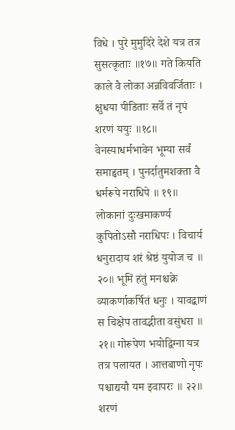विधे । पुरे मुमुदिरे देशे यत्र तत्र सुसत्कृताः ॥१७॥ गते कियति काले वै लोका अन्नविवर्जिताः । क्षुधया पीडिताः सर्वे तं नृपं शरणं ययुः ॥१८॥ वेनस्याधर्मभावेन भूम्या सर्वं समाहृतम् । पुनर्दातुमशक्ता वै धर्मरूपे नराधिपे ॥ १९॥ लोकानां दुःखमाकर्ण्य कुपितोऽसौ नराधिपः । विचार्य धनुरादाय शरं श्रेष्ठं युयोज च ॥ २०॥ भूमिं हंतुं मनश्चक्रे व्याकर्णाकर्षितं धनुः । यावद्बाणं स चिक्षेप तावद्भीता वसुंधरा ॥ २१॥ गोरूपेण भयोद्विग्ना यत्र तत्र पलायत । आत्तबाणो नृपः पश्चाद्ययौ यम इवापरः ॥ २२॥ शरणं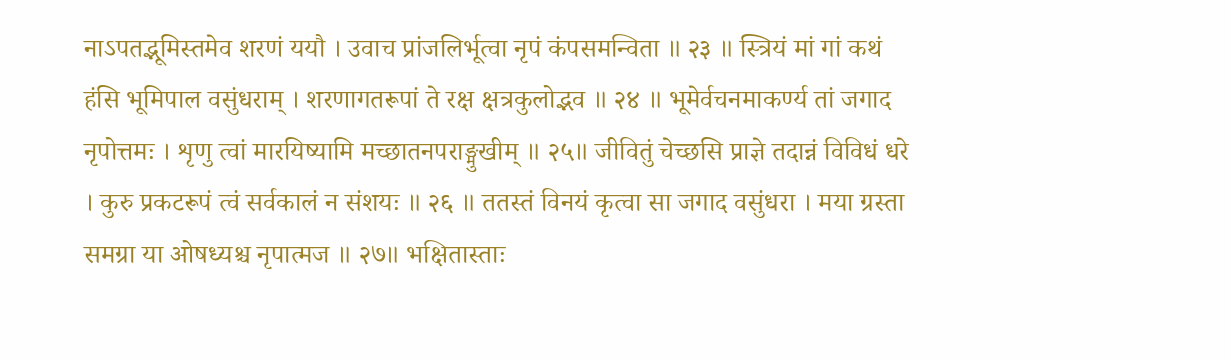नाऽपतद्भूमिस्तमेव शरणं ययौ । उवाच प्रांजलिर्भूत्वा नृपं कंपसमन्विता ॥ २३ ॥ स्त्रियं मां गां कथं हंसि भूमिपाल वसुंधराम् । शरणागतरूपां ते रक्ष क्षत्रकुलोद्भव ॥ २४ ॥ भूमेर्वचनमाकर्ण्य तां जगाद नृपोत्तमः । शृणु त्वां मारयिष्यामि मच्छातनपराङ्मुखीम् ॥ २५॥ जीवितुं चेच्छसि प्राज्ञे तदान्नं विविधं धरे । कुरु प्रकटरूपं त्वं सर्वकालं न संशयः ॥ २६ ॥ ततस्तं विनयं कृत्वा सा जगाद वसुंधरा । मया ग्रस्ता समग्रा या ओषध्यश्च नृपात्मज ॥ २७॥ भक्षितास्ताः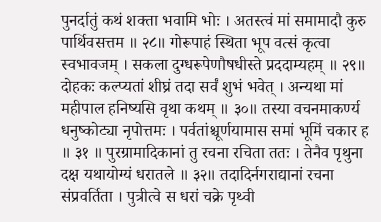पुनर्दातुं कथं शक्ता भवामि भोः । अतस्त्वं मां समामादौ कुरु पार्थिवसत्तम ॥ २८॥ गोरूपाहं स्थिता भूप वत्सं कृत्वा स्वभावजम् । सकला दुग्धरूपेणौषधीस्ते प्रददाम्यहम् ॥ २९॥ दोहकः कल्प्यतां शीघ्रं तदा सर्वं शुभं भवेत् । अन्यथा मां महीपाल हनिष्यसि वृथा कथम् ॥ ३०॥ तस्या वचनमाकर्ण्य धनुष्कोट्या नृपोत्तमः । पर्वतांश्चूर्णयामास समां भूमिं चकार ह ॥ ३१ ॥ पुरग्रामादिकानां तु रचना रचिता ततः । तेनैव पृथुना दक्ष यथायोग्यं धरातले ॥ ३२॥ तदादिर्नगराद्यानां रचना संप्रवर्तिता । पुत्रीत्वे स धरां चक्रे पृथ्वी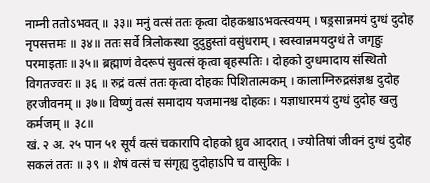नाम्नी ततोऽभवत् ॥ ३३॥ मनुं वत्सं ततः कृत्वा दोहकश्चाऽभवत्स्वयम् । षड्रसान्नमयं दुग्धं दुदोह नृपसत्तमः ॥ ३४॥ ततः सर्वे त्रिलोकस्था दुदुहुस्तां वसुंधराम् । स्वस्वान्नमयदुग्धं ते जगृहुः परमाइताः ॥३५॥ ब्रह्माणं वेदरूपं सुवत्सं कृत्वा बृहस्पतिः । दोहको दुग्धमादाय संस्थितो विगतज्वरः ॥ ३६ ॥ रुद्रं वत्सं ततः कृत्वा दोहकः पिशितात्मकम् । कालाग्निरुद्रसंज्ञश्च दुदोह हरजीवनम् ॥ ३७॥ विष्णुं वत्सं समादाय यजमानश्च दोहकः । यज्ञाधारमयं दुग्धं दुदोह खलु कर्मजम् ॥ ३८॥
खं. २ अ. २५ पान ५१ सूर्यं वत्सं चकारापि दोहको ध्रुव आदरात् । ज्योतिषां जीवनं दुग्धं दुदोह सकलं ततः ॥ ३९ ॥ शेषं वत्सं च संगृह्य दुदोहाऽपि च वासुकिः ।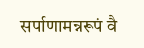सर्पाणामन्नरूपं वै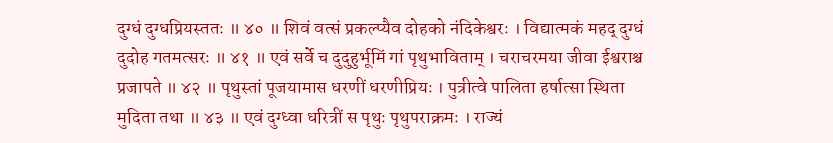दुग्धं दुग्धप्रियस्ततः ॥ ४० ॥ शिवं वत्सं प्रकल्प्यैव दोहको नंदिकेश्वरः । विद्यात्मकं महद् दुग्धं दुदोह गतमत्सरः ॥ ४१ ॥ एवं सर्वे च दुदुहुर्भूमिं गां पृथुभाविताम् । चराचरमया जीवा ईश्वराश्च प्रजापते ॥ ४२ ॥ पृथुस्तां पूजयामास धरणीं धरणीप्रियः । पुत्रीत्वे पालिता हर्षात्सा स्थिता मुदिता तथा ॥ ४३ ॥ एवं दुग्ध्वा धरित्रीं स पृथुः पृथुपराक्रमः । राज्यं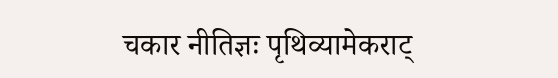चकार नीतिज्ञः पृथिव्यामेकराट्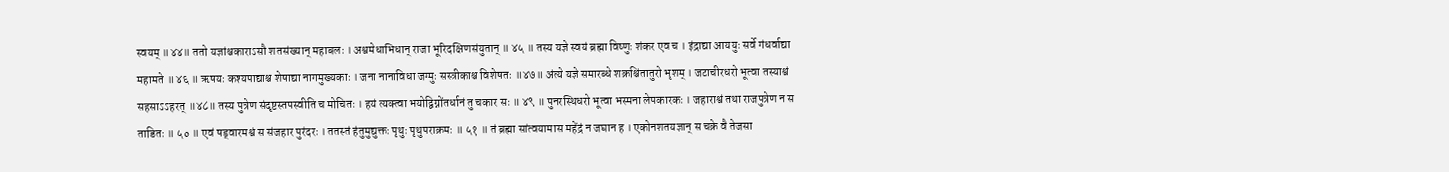स्वयम् ॥४४॥ ततो यज्ञांश्चकाराऽसौ शतसंख्यान् महाबलः । अश्वमेधाभिधान् राजा भूरिदक्षिणसंयुतान् ॥ ४५ ॥ तस्य यज्ञे स्वयं ब्रह्मा विष्णुः शंकर एव च । इंद्राद्या आययुः सर्वे गंधर्वाद्या महामते ॥ ४६ ॥ ऋषयः कश्यपाद्याश्च शेषाद्या नागमुख्यकाः । जना नानाविधा जग्मुः सस्त्रीकाश्च विशेषतः ॥४७॥ अंत्ये यज्ञे समारब्धे शक्रश्चिंतातुरो भृशम् । जटाचीरधरो भूत्वा तस्याश्वं सहसाऽऽहरत् ॥४८॥ तस्य पुत्रेण संदृष्टस्तपस्वीति च मोचितः । हयं त्यक्त्वा भयोद्विग्नोंतर्धानं तु चकार सः ॥ ४९ ॥ पुनरस्थिधरो भूत्वा भस्मना लेपकारकः । जहाराश्वं तथा राजपुत्रेण न स ताडितः ॥ ५० ॥ एवं षड्वारमश्वं स संजहार पुरंदरः । ततस्तं हंतुमुद्युक्तः पृथुः पृथुपराक्रमः ॥ ५१ ॥ तं ब्रह्मा सांत्वयामास महेंद्रं न जघान ह । एकोनशतयज्ञान् स चक्रे वै तेजसा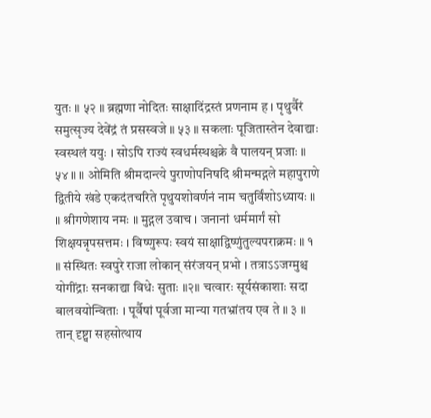युतः ॥ ५२ ॥ ब्रह्मणा नोदितः साक्षादिंद्रस्तं प्रणनाम ह । पृथुर्वैरं समुत्सृज्य देवेंद्रं तं प्रसस्वजे ॥ ५३ ॥ सकलाः पूजितास्तेन देवाद्याः स्वस्थलं ययुः । सोऽपि राज्यं स्वधर्मस्थश्चक्रे वै पालयन् प्रजाः ॥ ५४ ॥ ॥ ओमिति श्रीमदान्त्ये पुराणोपनिषदि श्रीमन्मद्गले महापुराणे द्वितीये खंडे एकदंतचरिते पृथुयशोवर्णनं नाम चतुर्विंशोऽध्यायः ॥
॥ श्रीगणेशाय नमः ॥ मुद्गल उवाच । जनानां धर्ममार्गं सो शिक्षयन्नृपसत्तमः । विष्णुरूपः स्वयं साक्षाद्विष्णुंतुल्यपराक्रमः ॥ १ ॥ संस्थितः स्वपुरे राजा लोकान् संरंजयन् प्रभो । तत्राऽऽजग्मुश्च योगींद्राः सनकाद्या विधेः सुताः ॥२॥ चत्वारः सूर्यसंकाशाः सदा बालवयोन्विताः । पूर्वैषां पूर्वजा मान्या गतभ्रांतय एव ते ॥ ३ ॥ तान् दृष्ट्वा सहसोत्थाय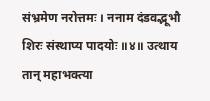संभ्रमेण नरोत्तमः । ननाम दंडवद्भूभौ शिरः संस्थाप्य पादयोः ॥४॥ उत्थाय तान् महाभक्त्या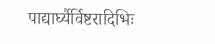पाद्यार्घ्यैर्विष्टरादिभिः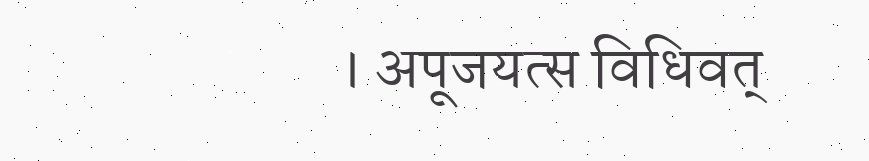। अपूजयत्स विधिवत्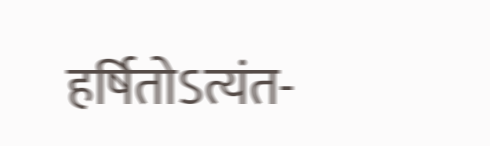हर्षितोऽत्यंत-